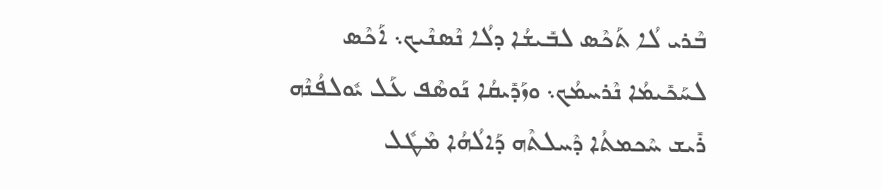ܒܶܪܝ ܠܳܐ ܬܰܟܶܣ ܠܒܺܝܫܳܐ ܕܠܳܐ ܢܶܣܢܶܝܟ܆ ܐܰܟܶܣ ܠܚܰܟܺܝܡܳܐ ܢܶܪܚܡܳܟ܆ ܘܙܰܕܺܝܩܳܐ ܢܰܘܣܶܦ ܥܰܠ ܝܽܘܠܦܳܢܶܗ ܪܺܝܫ ܚܶܟܡܬܳܐ ܕܶܚܠܬܶܗ ܕܰܐܠܳܗܳܐ ܡܶܛܽܠ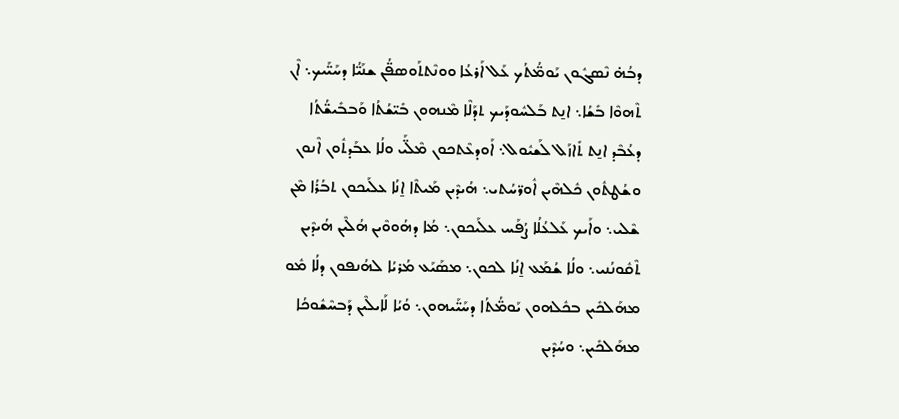ܕܒܳܗ̇ ܢܶܣܓܽܘܢ ܝܰܘܡ̈ܳܬܳܟ ܥܰܠ ܐܰܪܥܳܐ ܘܘܢܶܬܬܰܘܣܦ̈ܳܢ ܫܢܰܝ̈ܳܐ ܕܚܰܝ̈ܰܝܟ܆ ܐܶܢ ܬܶܗܘܶܐ ܒܺܫܳܐ܆ ܐܢ̱ܬ ܒܰܠܚܽܘܕܰܝܟ ܬܕܰܠܶܐ ܡܶܢܗܘܢ ܒܺܝ̈ܫܳܬܳܐ ܘܰܒܒܺܝܫ̈ܳܬܳܐ ܕܥܳܒܶܕ ܐܢ̱ܬ ܬܺܐܙܰܠ ܠܰܫܝܽܘܠ܆ ܐܰܘܕܥܶܬܟܘܢ ܡܶܠ̈ܰܝ ܘܠܳܐ ܥܒܰܕܬܽܘܢ ܐܶܢܘܢ ܘܫܳܛܬܽܘܢ ܟܽܠܗܶܝܢ ܐܽܘܪ̈ܚܳܬܝ܆ ܗܳܝܕܶܝܢ ܡܰܝܬܶܐ ܐ̱ܢܳܐ ܥܠܰܝܟܘܢ ܬܒܳܪܳܐ ܡܶܢ ܫܶܠܝ܆ ܘܐܰܝܟ ܥܰܠܥܳܠܳܐ ܨܳܦܰܚ ܥܠܰܝܟܘܢ܆ ܡܳܐ ܕܗܳܘܘܶܝܢ ܗܳܠܶܝܢ ܗܳܝܕܶܝܢ ܬܶܩܽܘܢܳܢܝ܆ ܘܠܳܐ ܫܳܡܰܥ ܐ̱ܢܳܐ ܠܟܘܢ܆ ܡܣܰܝܰܥ ܡܳܪܝܳܐ ܠܗܳܢܦܘܢ ܕܠܳܐ ܡܽܘ ܡܗܰܠܟܺܝܢ ܒܟܽܠܗܘܢ ܝܰܘܡ̈ܳܬܳܐ ܕܚܰܝ̈ܰܝܗܘܢ܆ ܘܳܝܳܐ ܠܰܐܝܠܶܝܢ ܕܰܒܚܶܫܽܘܟܳܐ ܡܗܰܠܟܺܝܢ܆ ܘܚܳܕܶܝܢ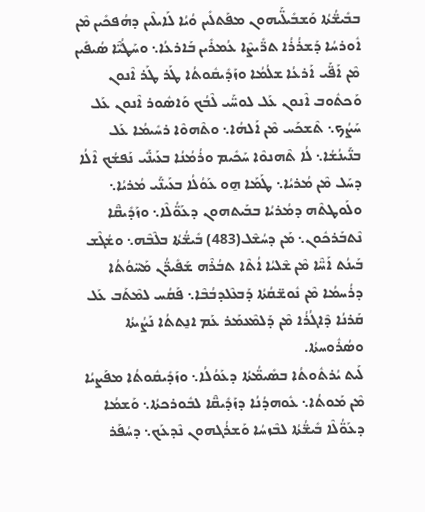ܒܒܺܝܫ̈ܳܬܳܐ ܘܰܫܒܺܝܠ̈ܰܝܗܘܢ ܡܦܰܬܠܺܝܢ ܘܳܝܳܐ ܠܰܐܝܠܶܝܢ ܕܗܳܦܟܺܝܢ ܡܶܢ ܐܽܘܪܚܳܐ ܕܰܫܪܳܪܳܐ ܬܪ̈ܺܝܨܶܐ ܥܳܡܪܺܝܢ ܒܰܐܪܥܳܐ܆ ܘܚܰܛܳܝ̈ܶܐ ܣܳܝܦܺܝܢ ܡܶܢ ܐܰܦ̈ܰܝ ܐܰܪܥܳܐ ܫܠܳܡܳܐ ܘܙܰܕܺܝܩܽܘܬܳܐ ܛܰܪ ܛܰܪ ܐܶܢܘܢ ܘܰܟܬܽܘܒ ܐܶܢܘܢ ܥܰܠ ܠܘܚ̈ܰܝ ܠܶܒܳܟ ܘܰܐܣܽܘܪ ܐܶܢܘܢ ܥܰܠ ܚܰܨܳܟ܆ ܬܶܫܟܰܚ ܡܶܢ ܐܰܠܗܳܐ܆ ܘܬܶܗܘܶܐ ܪܚܺܝܡܳܐ ܥܰܠ ܒܢ̈ܰܝܢܳܫܳܐ܆ ܠܳܐ ܬܶܗܢܘܶܐ ܚܰܟܺܝܡ ܘܪܳܡܳܢܳܐ ܒܥܰܝܢ̈ܰܝ ܢܰܦܫܳܟ ܐܶܠܳܐ ܕܚܰܠ ܡܶܢ ܡܳܪܝܳܐ܆ ܛܰܡܰܐ ܗ̱ܘ ܥܰܘܳܠܳܐ ܒܥܰܝܢ̈ܰܝ ܡܳܪܝܳܐ܆ ܘܠܰܘܛܬܶܗ ܕܡܳܪܝܳܐ ܒܒܰܝܬܗܘܢ ܕܥܰܘ̈ܳܠܶܐ܆ ܘܙܰܕܺܝܩ̈ܶܐ ܢܶܬܒܰܪܟܽܘܢ܆ ܡܰܢ ܕܚܳܫܶܠ(483) ܒܺܝܫ̈ܳܬܳܐ ܒܠܶܒܶܗ܆ ܘܫܳܓܶܫ ܒܰܝܢܳܬ ܐܰܚ̈ܶܐ ܡܶܢ ܫܶܠܝܳܐ ܐܳܬܶܐ ܬܒܳܪܶܗ ܫܰܦܺܝܪ̈ܳܢ ܡܰܚ̈ܘܳܬܳܐ ܕܪܳܚܡܳܐ ܡܶܢ ܢܽܘܫ̈ܩܳܬܳܐ ܕܰܒܥܶܠܕܒܳܒܶܐ܆ ܦܰܩܳܚ ܠܡܶܬܰܒ ܥܰܠ ܩܰܪܢܳܐ ܕܶܐܓܳܪܳܐ ܡܶܢ ܕܰܠܡܶܥܡܰܪ ܥܰܡ ܐܢ̱ܬܬܳܐ ܢܰܨܳܝܬܳܐ ܘܣܳܪܽܘܚܬܳܐ.
ܠܰܝܬ ܝܳܪܬܽܘܬܳܐ ܒܣܺܝܡ̈ܳܬܳܐ ܕܥܰܘܳܠܳܐ܆ ܘܙܰܕܺܝܩܽܘܬܳܐ ܡܦܰܨܝܳܐ ܡܶܢ ܡܰܘܬܳܐ܆ ܥܽܘܗܕܳܢܳܐ ܕܙܰܕܺܝܩ̈ܶܐ ܠܒܽܘܪܟܬܳܐ܆ ܘܰܫܡܳܐ ܕܥܰܘ̈ܳܠܶܐ ܒܺܝܫ̈ܳܬܳܐ ܠܒܶܙܚܳܐ ܘܰܫܪܳܓܗܘܢ ܢܶܕܥܰܟ܆ ܕܚܳܦܰܪ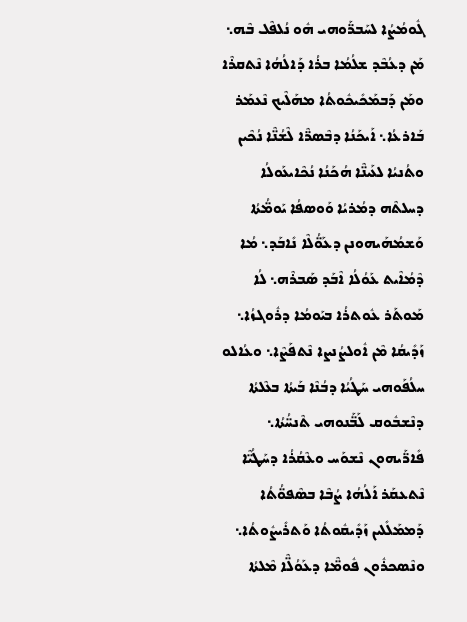ܓܽܘܡܳܨܳܐ ܠܚܰܒܪ̈ܰܘܗܝ ܗܽܘ ܢܳܠܦܶܠ ܒܶܗ܆ ܡܰܢ ܕܥܳܒܶܕ ܫܠܳܡܳܐ ܒܪܳܐ ܕܰܐܠܳܗܳܐ ܢܶܬܩܪܶܐ ܘܡܰܢ ܕܰܒܡܰܟܺܝܟܽܘܬܳܐ ܡܗܰܠܶܝܟ ܢܶܥܡܰܪ ܒܰܐܪܥܳܐ܆ ܐܰܝܟܰܢܳܐ ܕܒܶܣܪ̈ܶܐ ܠܶܫܳܢ̈ܶܐ ܢܳܟܶܝܢ ܘܬܳܢܝܳܐ ܠܥܰܝܢ̈ܶܐ ܗܳܟܰܢܳܐ ܢܳܟܶܐܝܥܰܘܠܳܐ ܕܚܠܬܶܗ ܕܡܳܪܝܳܐ ܘܰܘܣܦܳܐ ܝܰܘܡ̈ܳܬܳܐ ܘܰܫܡܳܗܰܝܗܘܢܢ ܕܥܰܘ̈ܳܠܶܐ ܢܺܐܒܰܕ܆ ܡܳܐ ܕܶܡܳܐܶܝܬ ܥܰܘܳܠܳܐ ܐܶܒܰܕ ܣܰܒܪܶܗ܆ ܠܳܐ ܡܰܘܬܰܪ ܥܽܘܬܪܳܐ ܒܝܰܘܡܳܐ ܕܪܽܘܓܙܳܐ܆ ܙܰܕܺܝܩܳܐ ܡܶܢ ܐܽܘܠܨܳܢܨܐ ܢܶܬܦܰܨܶܐ܆ ܘܥܳܐܠܘ ܚܠܳܦܰܘܗܝ ܚܰܛܳܝܳܐ ܕܒܳܢܶܐ ܒܰܝܬܳܐ ܒܥܶܠܬܳܐ ܕܢܶܫܒܽܘܩ ܠܰܒ̈ܰܢܘܗܝ ܬܶܢܚ̈ܳܬܳܐ܆ ܦܺܐܪ̈ܰܝܗܘܢ ܢܶܫܘܰܚ ܘܥܶܩܳܪܳܐ ܕܚܰܛܳܝ̈ܶܐ ܢܶܬܥܩܰܪ ܐܰܠܳܗܳܐ ܨܳܒܶܐ ܒܣܶܦܘ̈ܳܬܳܐ ܕܰܡܡܰܠܺܠܝܢ ܙܰܕܺܝܩܽܘܬܳܐ ܘܰܬܪܺܝܨܽܘܬܳܐ܆ ܘܢܶܣܟܪܽܘܢ ܦܽܘܡ̈ܶܐ ܕܥܰܘܳܠ̈ܶܐ ܡܶܠܬܳܐ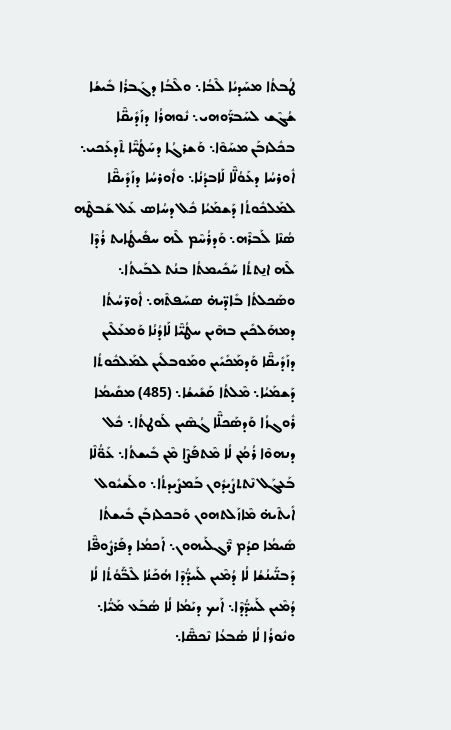ܛܳܒܬܳܐ ܡܚܰܕܝܳܐ ܠܶܒܳܐ܆ ܘܠܶܒܳܐ ܕܓܰܒܪܳܐ ܒܺܝܫܳܐ ܫܳܓܶܫ ܠܚܰܒܪ̈ܰܘܗܝ܆ ܢܽܘܗܪܳܐ ܕܙܰܕܺܝܩ̈ܶܐ ܒܟܽܠܙܒܰܢ ܡܚܰܘܶܐ܆ ܘܰܫܪܓܳܐ ܕܚܰܛܳܝ̈ܶܐ ܬܶܕܥܰܟܝ܆ ܐܽܘܪܚܳܐ ܕܥܰܘܳܠ̈ܶܐ ܠܰܐܒܕܳܢܳܐ܆ ܘܐܽܘܪܚܳܐ ܕܙܰܕܺܝܩ̈ܶܐ ܠܡܰܠܟܽܘܬܳܐ ܕܰܫܡܰܝܳܐ ܟܽܠ ܕܚܳܐܣ ܥܰܠ ܫܰܒܛܶܗ ܣܳܢܶܐ ܠܰܒܪܶܗ܆ ܘܰܕܪܳܚܶܡ ܠܶܗ ܚܦܺܝܛܳܐܝܬ ܪܳܕܶܐ ܠܶܗ ܐܢ̱ܬܬܳܐ ܚܰܟܺܝܡܬܳܐ ܒܢܳܬ ܠܒܰܝܬܳܐ܆ ܘܣܰܟܠܬܳܐ ܒܺܐܕ̈ܝܗ̇ ܣܚܰܦܬܶܗ܆ ܐܽܘܪ̈ܚܳܬܳܐ ܕܡܗܰܠܟܺܝܢ ܒܗܶܝܢ ܚܛܳܝ̈ܶܐ ܠܰܐܕܳܢܳܐ ܘܰܡܥܰܠܶܝܢ ܕܙܰܕܺܝܩ̈ܶܐ ܘܰܕܡܰܟܺܝܺܝܢ ܘܡܰܘܒܠܺܝܢ ܠܡܰܠܟܽܘܬܳܐ ܕܰܫܡܰܝܳܐ܆ ܡܶܠܬܳܐ ܩܰܫܺܝܫܳܐ܆ (485) ܡܩܺܝܡܳܐ ܪܽܘܓܙܳܐ ܘܰܕܣܰܟܠ̈ܶܐ ܓܳܣܶܝܢ ܠܰܘܛܬܳܐ܆ ܟܽܠ ܕܢܗܘܶܐ ܪܳܡܳܢ ܠܳܐ ܡܶܬܦܰܨܶܐ ܡܶܢ ܒܺܝܫܬܳܐ܆ ܥܰܘ̈ܳܠܶܐ ܒܰܥܓܰܠ ܢܶܬܬܨܺܝܕܽܘܢ ܒܰܡܨܺܝܕܬܳܐ܆ ܘܠܰܫܝܽܘܠ ܐܺܝܬܶܝܗ̇ ܡܶܐܙܰܠܬܗܘܢ ܘܰܒܟܠܙܒܰܢ ܒܺܝܫܬܳܐ ܣܺܝܡܳܐ ܩܕܳܡ ܪ̈ܶܓܠܰܝܗܘܢ܆ ܐܰܟܡܳܐ ܕܦܰܪܨܽܘܦ̈ܶܐ ܕܰܒܢ̈ܰܝܢܳܫܳܐ ܠܳܐ ܕܳܡܶܝܢ ܠܰܚܕ̈ܳܕܶܐ ܗܳܟܰܢܳܐ ܠܶܒ̈ܰܘܳܬܳܐ ܠܳܐ ܕܳܡܶܝܢ ܠܰܚܕ̈ܳܕܶܐ܆ ܐܰܝܟ ܕܝܰܡܳܐ ܠܳܐ ܣܳܒܰܥ ܡܰܝ̈ܳܐ܆ ܘܢܽܘܪܳܐ ܠܳܐ ܣܳܒܥܳܐ ܢܶܟܣ̈ܶܐ܆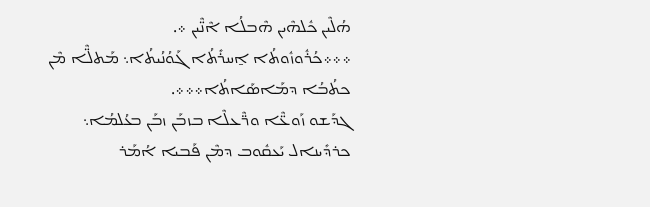ܗܳܠܶܝܢ ܟܽܠܗܶܝܢ ܗܶܒܠܳܐ ܐܶܢ̈ܶܝܢ ܀.
܀܀܀ܟܳܪܽܘܙܽܘܬܳܐ ܐ̱ܚܪܺܬܳܐ ܓܰܘܳܢܳܝܬܳܐ܆ ܡܰܬܠ̈ܶܐ ܡܶܢ ܟܬܳܒܳܐ ܕܡܰܐܣܰܐܬܳܐ܀܀܀.
ܓܕܰܫܘ ܙܰܘܥ̈ܶܐ ܘܪ̈ܶܥܠܶܐ ܒܙܒܰܢ ܙܒܰܢ ܒܥܳܠܡܳܐ܆ ܟܪܕܺܝܢܐܠ ܝܰܥܩܽܘܒ ܕܡܶܢ ܦܰܒܝܐ ܐܳܡܰܪ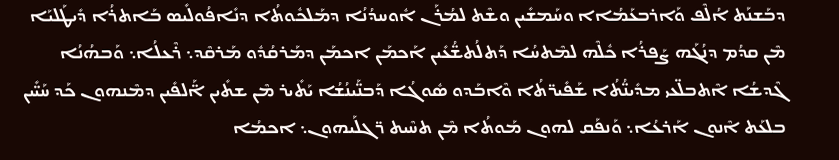ܕܒܰܫܢܰܬ ܐܳܠܶܦ ܘܰܐܪܒܥܰܡܳܐܐ ܘܚܰܡܫܺܝܢ ܘܫܶܬ ܠܡܳܪܰܢ ܐܽܘܚܕܳܢܳܐ ܕܡܰܠܟܽܘܬܳܐ ܕܢܺܐܦܳܘܠܺܝܣ ܒܰܐܬܪܳܐ ܕܺܝܛܰܠܝܰܐ ܡܶܢ ܩܕܳܡ ܕܢܳܓܰܗ ܨܰܦܪܳܐ ܟܽܠܶܗ ܠܡܶܬܚܳܐ ܕܰܬܠܳܬܫ̈ܳܥܺܝܢ ܐܰܟܡܰܢ ܐܟܡܰܢ ܕܡܰܪܩܳܕܽܘ ܡܰܪܩܶܕ܆ ܪܶܥܠܳܐ܆ ܘܰܒܗܳܢܳܐ ܓܶܕܫܳܐ ܐܶܬܒܠ̈ܥܝ ܡܕܺܝܢ̈ܳܬܳܐ ܫܰܦܺܝܪ̈ܬܳܐ ܘܶܐܒܰܕܘ ܣܽܘܓܳܐ ܕܰܒܢ̈ܰܝܢܳܫܳܐ ܝܰܬܺܝܪ ܡܶܢ ܫܬܺܝܢ ܐ̈ܰܠܦܺܝܢ ܕܡܶܢܗܘܢ ܟܰܕ ܚܰܝ̈ܺܝܢ ܒܠܥܰܬ ܐܶܢܘܢ ܐܰܪܥܳܐ܆ ܘܰܢܦܰܩ ܠܗܘܢ ܡܰܘܬܳܐ ܡܶܢ ܬܚܶܝܬ ܪ̈ܓܠܰܝܗܘܢ܆ ܐܟܡܳܐ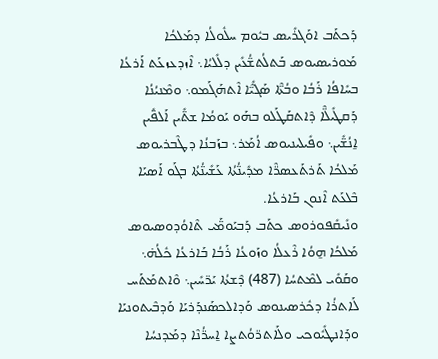ܕܰܟܬܰܒ ܐܘܰܓܪܺܝܣ ܒܝܽܘܡ ܚܠܽܘܠܳܐ ܕܡܰܠܟܳܐ ܡܰܘܪܝܣܝܘܣ ܒܰܬܠܳܬܫ̈ܳܥܺܝܢ ܕܠܺܠܝܳܐ܆ ܐܶܙܕܥܙܥܰܬ ܐܰܪܥܳܐ ܒܚܺܐܦܳܐ ܪܰܒܳܐ ܘܒܳܬ̈ܶܐ ܣܰܓܺܝ̈ܶܐ ܐܶܬܗܰܓܰܡܘ܆ ܘܡܶܢܝܳܢܳܐ ܕܰܩܛܺܝܠ̈ܶܐ ܕܶܐܬܩܰܛܰܠܘ ܒܗܰܘ ܝܰܘܡܳܐ ܫܬ̈ܺܝܢ ܐܰܠܦ̈ܺܝܢ ܐ̱ܢܳܫ̈ܺܝܢ܆ ܘܦܺܝܠܝܢܝܘܣ ܐܳܡܰܪ܆ ܒܙܰܒܢܳܐ ܕܛܶܒܪܝܘܣ ܡܰܠܟܳܐ ܬܰܪܬܰܥܣܪ̈ܶܐ ܡܕܺܝܢ̈ܳܬܳܐ ܥܰܫܺܝܢ̈ܳܬܳܐ ܒܓܰܘ ܐܰܣܝܰܐ ܒܶܠܥܰܬ ܐܶܢܘܢ ܒܰܐܪܥܳܐ.
ܘܢܺܝܩܺܦܘܪܘܣ ܟܬܰܒ ܕܰܒܝܰܘܡ̈ܰܝ ܬܶܐܘܳܕܘܣܝܘܣ ܡܰܠܟܳܐ ܗ̱ܘܳܐ ܪܶܥܠܳܐ ܘܙܰܘܥܳܐ ܪܰܒܳܐ ܒܰܐܪܥܳܐ ܟܽܠܳܗ̇܆ ܘܩܰܘܺܝ ܠܡܶܬܚܳܐ (487) ܕܶܫܬܳܐ ܝܰܪ̈ܚܺܝܢ܆ ܘܶܐܬܡܰܬܰܚ ܠܰܐܬܪܳܐ ܕܟܽܪܣܝܢܘܣ ܘܰܕܐܠܟܣܰܢܕܰܪܝܰܐ ܘܰܕܒܶܝܬܘܢܝܰܐ ܘܕܰܐܢܛܺܝܽܘܟܝ ܘܠܰܐܬܪ̈ܘܳܬܨܐ ܐ̱ܚܪ̈ܳܢܶܐ ܕܡܰܕܢܚܳܐ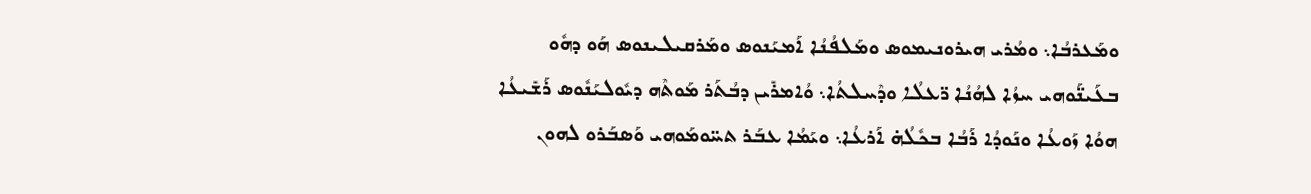ܘܡܰܥܪܒܳܐ܆ ܘܡܳܪܝ ܗܝܪܘܢܝܡܘܣ ܘܡܰܠܦܳܢܳܐ ܐܰܡܝܰܢܘܣ ܘܡܰܪܩܝܠܝܢܘܣ ܗܰܘ ܕܗܽܘ ܒܥܰܝܢ̈ܰܘܗܝ ܚܙܳܐ ܠܗܳܢܳܐ ܪ̈ܥܠܳܐ ܘܕܶܚܠܬܳܐ܆ ܘܳܐܡܪܺܝܢ ܕܒܳܬܰܪ ܡܰܘܬܶܗ ܕܝܽܘܠܝܰܢܽܘܣ ܪܰܫܺܝܥܳܐ ܗܘܳܐ ܙܰܘܥܳܐ ܘܢܰܘܕܳܐ ܪܰܒܳܐ ܒܟܽܠܳܗ̇ ܐܰܪܥܳܐ܆ ܘܝܰܡܳܐ ܥܒܰܪ ܬܚ̈ܘܡܰܘܗܝ ܘܰܣܒܰܪܘ ܠܗܘܢ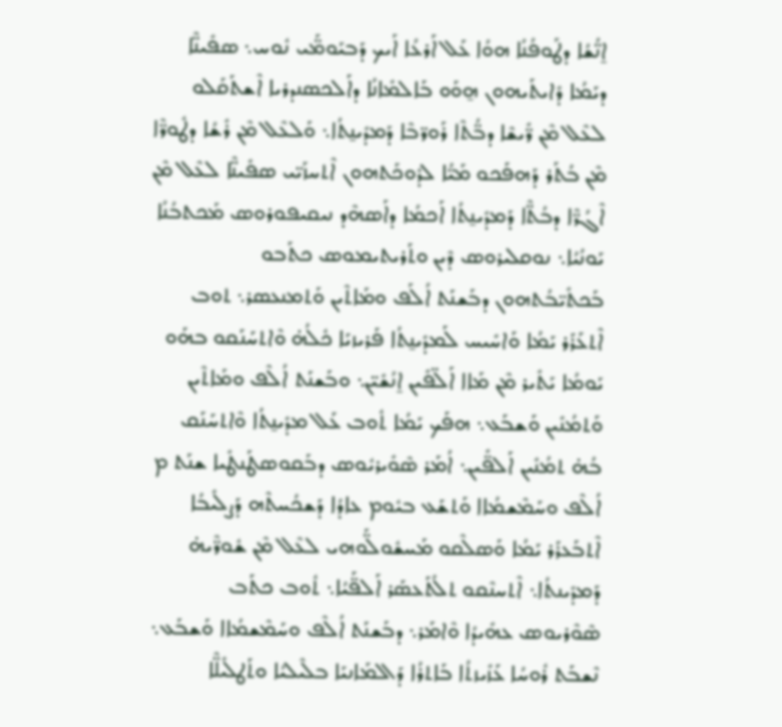ܐ̱ܢ̈ܳܫܳܐ ܕܛܰܘܦܳܢܳܐ ܗܘܳܐ ܥܰܠ ܐܰܪܥܳܐ ܐܰܝܟ ܕܰܒܝܰܘܡ̈ܰܝ ܢܽܘܚ܆ ܣܦܺܝܢ̈ܶܐ ܕܝܰܡܳܐ ܕܺܐܝܬܰܝܗܘܢ ܗ̱ܘܰܘ ܒܰܐܠܡܺܐܢܳܐ ܕܐܰܠܟܣܢܕܪܝܐ ܐܶܫܬܰܩܰܠܘ ܠܥܶܠ ܡܶܢ ܪ̈ܺܝܫܶܐ ܕܒ̈ܳܬܶܐ ܪܰܘܪ̈ܒܶܐ ܕܰܡܕܺܝܢ̱ܬܳܐ܆ ܘܰܠܥܶܠ ܡܶܢ ܪܺܫܳܐ ܕܛܽܘܪ̈ܶܐ ܡܶܢ ܒܳܬܰܪ ܕܰܗܦܰܟܘ ܡܰܝ̈ܳܐ ܠܕܽܘܟܰܬܗܘܢ ܐܶܬܚܙܰܝ̈ܝ ܣܦܺܝܢ̈ܶܐ ܠܥܶܠ ܡܶܢ ܐܶܓܳܪ̈ܶܐ ܕܒܳܬ̈ܶܐ ܕܰܡܕܺܝܢ̱ܬܳܐ ܐܰܟܡܳܐ ܕܐܰܣܗܶܕ ܢܝܩܝܦܘܪܘܣ ܡܰܟܬܒܳܢܳܐ ܝܰܘܢܳܝܳܐ܆ ܢܘܩܠܝܪܘܣ ܕܶܝܢ ܘܬܰܪܝܬܝܡܘܣ ܟܬܰܒܘ ܒܰܟܬܺܝ̈ܒܳܬܗܘܢ ܕܒܰܫܢܰܬ ܐܳܠܰܦ ܘܡܰܐܬܶܝܢ ܘܰܬܡܢܥܣܪ܆ ܬܘܒ ܐܶܬܥܰܪܰܪ ܝܰܡܳܐ ܘܰܐܚܺܝܚ ܠܰܡܕܺܝܢ̱ܬܳܐ ܦܰܪܝܙܝܰܐ ܟܽܠܳܗ̇ ܘܶܐܬܚܰܢܰܩܘ ܒܗܰܘ ܝܰܘܡܳܐ ܝܰܬܺܝܪ ܡܶܢ ܡܰܐܐ ܐܰܠ̈ܦܺܝܢ ܐ̱ܢܳܫܺܝ̈ܢ܆ ܘܒܰܫܢܰܬ ܐܳܠܶܦ ܘܡܰܐܬܶܝܢ ܘܰܬܡܳܢܺܝܢ ܘܰܫܒܰܥ܆ ܗܦܰܟ ܝܰܡܳܐ ܬܽܘܒ ܥܰܠ ܡܕܺܝܢ̱ܬܳܐ ܘܶܐܬܚܰܢܰܩ ܒܳܗ̇ ܬܡܳܢܺܝܢ ܐܰܠܦ̈ܺܝܢ܆ ܐܳܡܰܪ ܣܶܘܺܝܪܝܽܘܣ ܕܒܰܩܘܣܛܰܢܛܺܝܐ ܫܢܰܬ ܡ ܐܳܠܶܦ ܘܚܰܡܶܫܡܳܐܐ ܘܰܬܫܰܥ ܒܝܽܘܡ ܥܐܕܳܐ ܕܰܫܟܳܚܬܶܗ ܕܰܨܠܺܝܒܳܐ ܐܶܬܒܰܥܪܰܪ ܝܰܡܳܐ ܘܰܣܠܶܩܘ ܡܰܚܫܽܘܠ̈ܰܘܗܝ ܠܥܶܠ ܡܶܢ ܫܽܘܪ̈ܶܝܗ̇ ܕܰܡܕܺܝܢܬܳܐ܆ ܐܶܬܚܢܶܩܘ ܬܠܳܬܰܥܣܰܪ ܐܰܠܦ̈ܰܝܳܐ܆ ܬܽܘܒ ܟܬܰܒ ܣܶܘܶܪܝܘܣ ܥܗܺܝܕܳܐ ܘܶܐܡܰܪ܆ ܕܒܰܫܢܰܬ ܐܳܠܶܦ ܘܚܰܡܶܫܡܳܐܐ ܘܰܫܒܰܥ܆ ܢܶܫܒܰܬ ܪܽܘܚܳܐ ܥܰܙܺܝܙܬܳܐ ܒܰܐܬܪܳܐ ܕܰܐܠܡܰܐܢܝܰܐ ܒܠܶܝܠܝܳܐ ܘܬܰܛܠܺܝܠ̈ܶܐ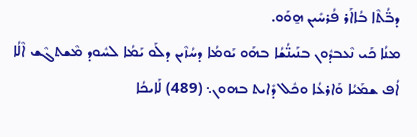ܕܒ̈ܳܬܶܐ ܒܳܐܐܰܪ ܦܳܪܚܺܝܢ ܗ̱ܘܰܘ.
ܡܢܳܐ ܟܰܝ ܢܶܥܒܕܽܘܢ ܒܢܰܝܢ̈ܳܫܳܐ ܒܗܰܘ ܝܰܘܡܳܐ ܕܚܳܙܶܝܢ ܕܠܰܘ ܝܰܡܳܐ ܠܚܽܘܕ ܡܶܫܬܓܶܫ ܐܶܠܳܐ ܐܳܦ ܫܡܰܝܳܐ ܘܰܐܪܥܳܐ ܘܟܽܠ ܕܺܐܝܬ ܒܗܘܢ܆ (489) ܠܰܐܝܟܳܐ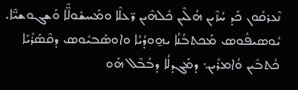ܢܶܥܪܩܽܘܢ ܟܰܕ ܚܳܙܶܝܢ ܗܳܠܶܝܢ ܟܽܠܗܶܝܢ ܪ̈ܥܠܶܐ ܘܡܰܚܫܽܘܠ̈ܶܐ ܘܰܫܓܘܫܝ̈ܶܐ.
ܝܽܘܣܝܦܽܘܣ ܡܰܟܬܒܳܢܳܐ ܝܗ̱ܘܕܳܝܳܐ ܘܐܘܣܰܒܝܽܘܣ ܕܩܶܣܰܪܺܝܰܐ ܟܳܬܒܺܝܢ ܘܳܐܡܪܺܝܢ܆ ܕܡܰܓܕܠܳܐ ܕܒܳܒܶܠ ܗܰܘ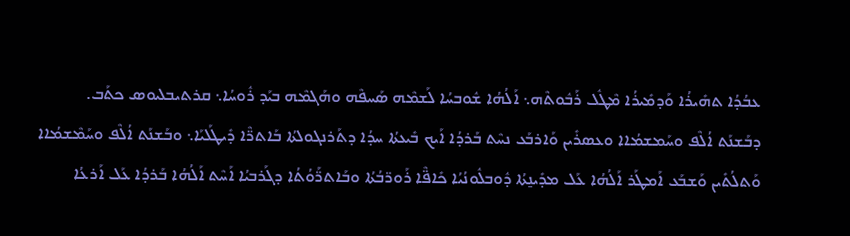ܥܒܳܕܳܐ ܬܗܺܝܪܳܐ ܘܰܕܡܺܝܪܳܐ ܡܶܛܽܠ ܪܰܒܽܘܬܶܗ܆ ܐܰܠܳܗܳܐ ܫܽܘܒܚܳܐ ܠܰܫܡܶܗ ܣܰܚܦܶܗ ܘܗܰܓܡܶܗ ܒܝܰܕ ܪܽܘܚܳܐ܆ ܩܪܬܝܒܠܝܘܣ ܟܬܰܒ.
ܕܒܰܫܢܰܬ ܐܳܠܶܦ ܘܚܰܡܫܡܳܐܐ ܘܥܣܪܺܝܢ ܘܰܐܪܒܰܥ ܢܚܶܬ ܒܰܪܕܳܐ ܐܰܝܟ ܒܺܝܥܬܳܐ ܚܕܳܐ ܕܬܰܪܢܓܘܠܬܳܐ ܒܰܐܬܪ̈ܶܐ ܕܺܝܛܰܠܝܰܐ܆ ܘܒܰܫܢܰܬ ܐܳܠܶܦ ܘܚܰܡܶܫܡܳܐܐ ܘܰܬܠܳܬܺܝܢ ܘܰܫܒܰܥ ܐܰܡܛܰܪ ܐܰܠܳܗܳܐ ܥܰܠ ܡܕܺܝܢ̱ܬܳܐ ܕܽܘܒܠܽܘܢܳܝܳܐ ܟܺܐܦ̈ܶܐ ܪܰܘܪ̈ܒܳܬܳܐ ܘܒܰܐܬܪ̈ܰܘܳܬܳܐ ܕܓܰܪܒܝܳܐ ܐܰܚܶܬ ܐܰܠܳܗܳܐ ܒܰܪܕܳܐ ܥܰܠ ܐܰܪܥܳܐ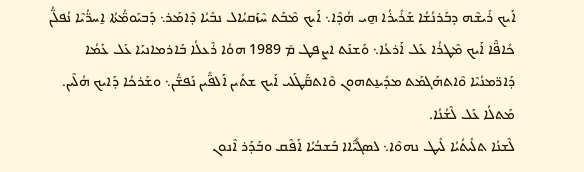ܐܰܝܟ ܪܺܝܫܶܗ ܕܒܰܪܢܳܫܳܐ ܫܰܪܺܝܪܳܐ ܗ̱ܝ ܗܳܕܶܐ܆ ܐܰܝܟ ܡܶܒܰܬ ܚܶܙܰܩܝܳܐܠ ܢܒܺܝܳܐ ܕܶܐܡܰܪ܆ ܕܰܒܝܰܘܡ̈ܳܬܳܐ ܐ̱ܚܪ̈ܳܝܶܐ ܢܳܦܠ̈ܳܢ ܟܺܐܦ̈ܶܐ ܐܰܝܟ ܡܶܛܪܳܐ ܥܰܠ ܐܰܪܥܳܐ܆ ܘܰܫܢܰܬ ܐܨܦܛ ܡ̄ 1989 ܗܘܳܐ ܪܶܥܠܳܐ ܒܰܐܪܡܐܢܝܰܐ ܥܰܠ ܥܰܡܳܐ ܕܰܐܪ̈ܡܢܳܝܶܐ ܘܶܐܬܗܰܓܡܰܬ ܡܕܺܝܢ̱ܬܗܘܢ ܘܶܐܬܩ̈ܰܛܰܠܝ ܐܰܝܟ ܫܬܺܝܢ ܐܰܠܦ̈ܺܝܢ ܢܰܦܫ̈ܳܢ܆ ܘܫܰܪܟܳܐ ܕܰܐܝܟ ܗܳܠܶܝܢ.
ܡܰܬܠܳܐ ܥܰܠ ܠܶܫܳܢܳܐ.
ܠܶܫܢܳܐ ܬܠܺܝܬܳܝܳܐ ܠܺܝܛ ܢܗܘܶܐ܆ ܠܣܓܺܝ̈ܶܐܐ ܒܰܫܒܳܝܳܐ ܐܰܦܶܩ ܘܒܰܕܰܪ ܐܶܢܘܢ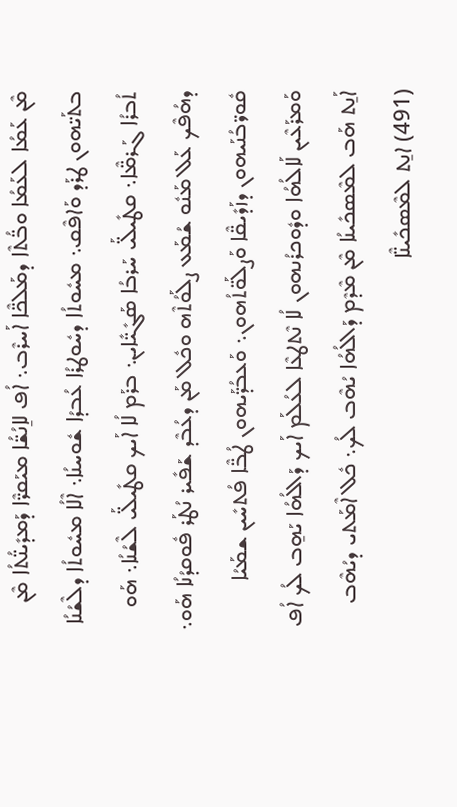ܡܶܢ ܥܰܡܳܐ ܠܥܰܡܳܐ ܘܒ̈ܳܬܶܐ ܕܡܰܠܟ̈ܶܐ ܐܰܚܪܶܒ܆ ܐܳܦ ܠܐ̱ܢܳܫ̈ܳܐ ܡܝܰܩܪ̈ܶܐ ܕܰܡܕܺܝܢ̈ܳܬܳܐ ܡܶܢ ܒܬܰܝ̈ܗܘܢ ܛܪܰܕ ܘܰܐܦܶܩ܆ ܡܚܽܘܬܳܐ ܕܚܽܘܛܪܳܐ ܥܳܒܕܳܐ ܫܽܘܚܢܳܐ܆ ܐܶܠܳܐ ܡܚܽܘܬܳܐ ܕܠܶܫܳܢܳܐ ܬܳܒܪܳܐ ܓܰܪܡ̈ܶܐ܆ ܩܛܺܝܠ̈ܰܝ ܚܰܪܒܳܐ ܣܰܓܺܝ̈ܺܐܝܢ܆ ܒܪܰܡ ܠܳܐ ܐܰܝܟ ܩܛܺܝܠ̈ܰܝ ܠܶܫܳܢܳܐ܆ ܗܰܘ ܕܗܳܦܶܟ ܥܰܠ ܡܰܢܽܘ ܫܳܡܰܥ ܨܠܰܘܳܬܶܗ ܘܟܽܠ ܡܰܢ ܕܥܳܒܶܕ ܫܰܦܺܝܪ ܢܳܛܰܪ ܦܽܘܩܕܳܢܳܐ ܗܰܘ܆ ܩܽܘܪ̈ܒܳܢܰܝܗܘܢ ܕܙܰܕܺܝܩ̈ܶܐ ܘܰܨܠܰܘ̈ܬܳܗܘܢ܆ ܘܰܥܒܳܕ̈ܰܝܗܘܢ ܛܳܒ̈ܶܐ ܦܳܬܚܺܝܢ ܫܡܰܝܳܐ ܘܰܡܪܰܥܶܝܢ ܠܰܐܠܳܗܳܐ ܘܕܽܘܟܪܳܢܗܘܢ ܠܳܐ ܢܶܬܛܥܶܐ ܠܥܳܠܰܡ ܐܰܝܟ ܕܰܐܠܳܗܳܐ ܝܰܗ̱ܒ ܠܳܟ ܐܳܦ ܐܰܢ̱ܬ ܗܰܒ ܠܡܶܣܟܺܝܢܳܐ ܡܶܢ ܡܶܕܶܡ ܕܰܐܠܳܗܳܐ ܝܳܗܶܒ ܠܳܟ܆ ܟܽܠ ܐܶܡܰܬܝ ܕܝܳܗܶܒ (491) ܐܢ̱ܬ ܠܡܶܣܟܺܝܢ̈ܶܐ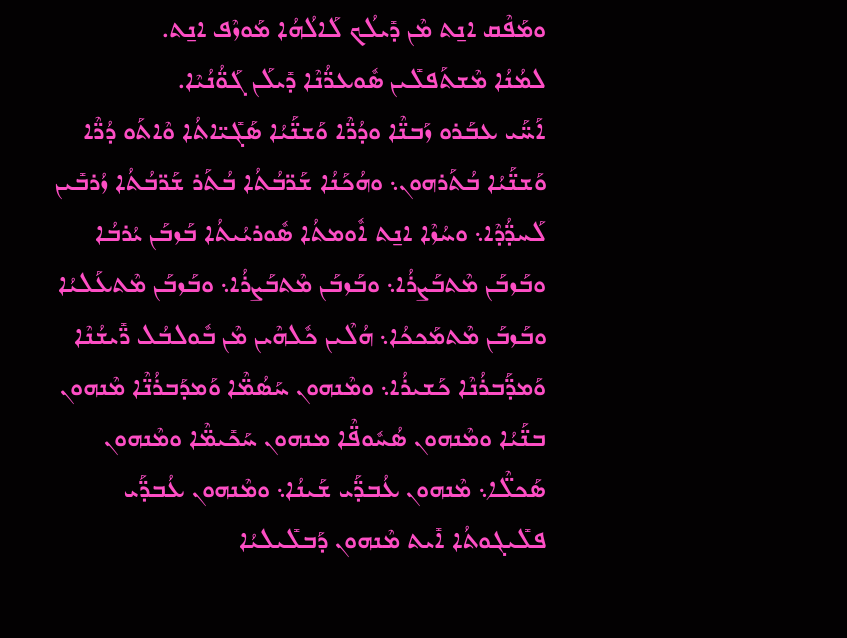ܘܡܰܦܶܩ ܐܢ̱ܬ ܡܶܢ ܕܺܝܠܳܟ ܠܰܐܠܳܗܳܐ ܡܰܘܙܶܦ ܐܢ̱ܬ.
ܠܡܳܢܳܐ ܡܶܫܬܰܦܠܺܝܢ ܣܽܘܥܪ̈ܳܢܶܐ ܕܺܝܠܰܢ ܓܰܘ̈ܳܢܳܝܶܐ.
ܐܰܚ̈ܰܝ ܥܒܰܪܘ ܙܰܒܢ̈ܶܐ ܘܕܳܪ̈ܶܐ ܘܰܫܢ̈ܰܝܳܐ ܣܰܓܺܝ̈ܐܬܳܐ ܘܶܐܬܰܘ ܕܳܪ̈ܶܐ ܘܰܫܢ̈ܰܝܳܐ ܒܳܬܰܪܗܘܢ܆ ܘܗܳܟܰܢܳܐ ܫܰܪ̈ܒܳܬܳܐ ܒܳܬܰܪ ܫܰܪ̈ܒܳܬܳܐ ܙܳܪܒܺܝܢ ܠܰܚܕ̈ܳܕܶܐ܆ ܘܚܳܙܶܐ ܐܢ̱ܬ ܐܽܘܡܬܳܐ ܣܽܘܪܝܳܝܬܳܐ ܒܰܙܒܰܢ ܝܳܪܒܳܐ ܘܒܰܙܒܰܢ ܡܶܬܒܰܨܪܳܐ܆ ܘܒܰܙܒܰܢ ܡܶܬܒܰܨܪܳܐ܆ ܘܒܰܙܒܰܢ ܡܶܬܥܰܠܝܳܐ ܘܒܰܙܒܰܢ ܡܶܬܡܰܟܟܳܐ܆ ܗܳܠܶܝܢ ܟܽܠܗܶܝܢ ܡܶܢ ܒܽܘܠܒܳܠ ܪ̈ܺܝܫܳܢܶܐ ܘܰܡܕ̈ܰܒܪܳܢܶܐ ܟܰܫܝܪܳܐ܆ ܘܡܶܢܗܘܢ ܚܰܣܳܡ̈ܶܐ ܘܰܡܕܰܒܪܳܢ̈ܶܐ ܡܶܢܗܘܢ ܒܢ̈ܰܝܳܐ ܘܡܶܢܗܘܢ ܣܳܚܽܘܦ̈ܶܐ ܡܢܗܘܢ ܚܰܟܺܝܡ̈ܶܐ ܘܡܶܢܗܘܢ ܣܰܟܠ̈ܶܐ܆ ܡܶܢܗܘܢ ܥܳܒܕ̈ܰܝ ܫܰܝܢܳܐ܆ ܘܡܶܢܗܘܢ ܥܳܒܕ̈ܰܝ ܦܠܺܝܓܘܬܳܐ ܐܺܝܬ ܡܶܢܗܘܢ ܕܰܒܠܺܝܠܝܳܐ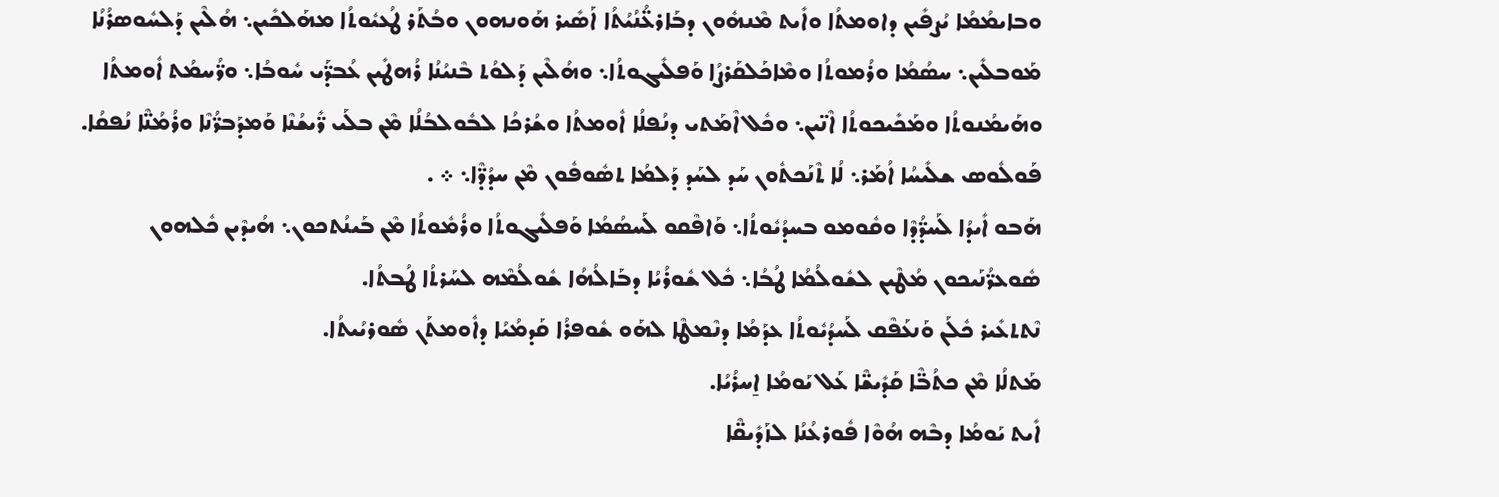ܘܒܐܝܡܳܡܳܐ ܝܳܨܦܺܝܢ ܕܐܘܡܬܳܐ ܘܐܺܝܬ ܡܶܢܗܽܘܢ ܕܒܰܐܪܥ̈ܳܢܳܝܳܬܳܐ ܐܰܣܺܝܪ ܗܰܘܢܗܘܢ ܘܒܳܬܰܪ ܛܳܥܝܽܘܬܳܐ ܡܗܰܠܟܺܝܢ܆ ܗܳܠܶܝܢ ܕܰܠܚܽܘܣܪܳܢܳܐ ܡܰܘܒܠܺܝܢ܆ ܚܣܳܡܳܐ ܘܪܳܡܘܬܳܐ ܘܡܶܐܟܰܠܩܰܪܨܳܐ ܘܰܦܠܺܝܓܘܬܳܐ܆ ܘܗܳܠܶܝܢ ܕܰܠܘܳܬ ܒܶܢܝܳܢܳܐ ܪܳܗܛܺܝܢ ܥܳܒܕ̈ܰܝ ܚܽܘܒܳܐ܆ ܘܪ̈ܳܚܡܳܬ ܐܽܘܡܬܳܐ ܘܗܰܝܡܳܢܘܬܳܐ ܘܡܰܟܺܝܟܘܬܳܐ ܐܶܢ̈ܝܢ܆ ܘܟܽܠ ܐܶܡܰܬܝ ܕܢܳܦܠܳܐ ܐܽܘܡܬܳܐ ܘܫܳܪܟܳܐ ܠܒܽܘܠܒܳܠܳܐ ܡܶܢ ܒܠܰܝ ܪ̈ܺܝܫܳܢܶܐ ܘܰܡܕܰܒܪ̈ܳܢܶܐ ܘܪܳܡܳܢ̈ܶܐ ܢܳܦܩܳܐ.
ܦܰܘܠܽܘܣ ܫܠܺܝܚܳܐ ܐܳܡܰܪ܆ ܠܳܐ ܬܶܢܰܟܬܽܘܢ ܚܰܕ ܠܚܰܕ ܕܰܠܡܳܐ ܬܣܽܘܦܽܘܢ ܡܶܢ ܚܕܳܕ̈ܶܐ܆ ܀ .
ܗܰܒܘ ܐܺܝܕܳܐ ܠܰܚܕ̈ܳܕܶܐ ܘܩܽܘܡܘ ܒܚܕܳܝܽܘܬܳܐ܆ ܘܰܐܦܶܩܘ ܠܰܚܣܳܡܳܐ ܘܰܦܠܺܝܓܘܬܳܐ ܘܪܳܡܽܘܬܳܐ ܡܶܢ ܒܰܝܢܳܬܟܘܢ܆ ܗܳܝܕܶܝܢ ܟܽܠܗܘܢ ܣܽܘܥܪ̈ܳܢܰܝܟܘܢ ܡܳܛܶܝܢ ܠܫܽܘܠܳܡܳܐ ܛܳܒܳܐ܆ ܟܽܠ ܫܽܘܪܳܝܳܐ ܕܒܰܐܠܳܗܳܐ ܫܽܘܠܳܡܶܗ ܠܚܰܪܬܳܐ ܛܳܒܬܳܐ.
ܢܶܬܬܥܺܝܪ ܟܽܠܰܢ ܘܰܢܥܰܦܶܩ ܠܰܚܕܳܝܽܘܬܳܐ ܥܕܰܡܳܐ ܕܢܶܡܛܶܐ ܠܗܰܘ ܫܽܘܦܪܳܐ ܩܰܕܡܳܝܳܐ ܕܐܽܘܡܬܰܢ ܣܽܘܪܝܳܝܬܳܐ.
ܡܰܬܠܳܐ ܡܶܢ ܟܬܳܒ̈ܶܐ ܩܰܕܺܝܫ̈ܶܐ ܥܰܠ ܝܰܘܡܳܐ ܐ̱ܚܪܳܝܳܐ.
ܐܺܝܬ ܝܰܘܡܳܐ ܕܒܶܗ ܗܳܘܶܐ ܦܽܘܪܥܳܢܳܐ ܠܙܰܕܺܝܩ̈ܶܐ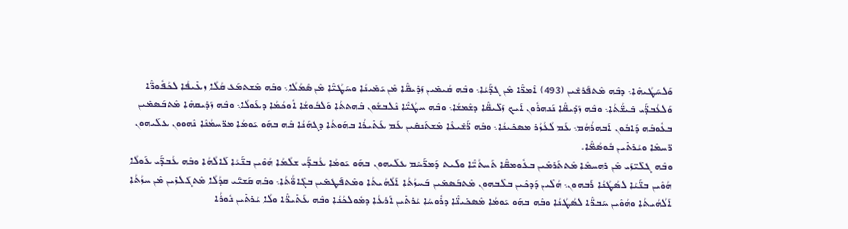ܘܰܠܚܰܛܳܝܗܶܐ܆ ܕܒܶܗ ܡܶܬܦܰܪܫܺܝܢ (493) ܐܶܡܪ̈ܶܐ ܡܶܢ ܓܕ̈ܰܝܳܐ܆ ܘܒܶܗ ܩܳܝܡܺܝܢ ܙܰܕܺܝܩ̈ܶܐ ܡܶܢ ܝܰܡܺܝܢܳܐ ܘܚܰܛܳܝ̈ܶܐ ܡܶܢ ܣܶܡܳܠܳܐ܆ ܘܒܶܗ ܡܶܫܬܡܰܥ ܩܳܠܳܐ ܙܥܺܝܦܳܐ ܠܟܳܦܽܘܪ̈ܶܐ ܘܰܠܥܳܒܕ̈ܰܝ ܒܺܝܫ̈ܳܬܳܐ܆ ܘܒܶܗ ܙܰܕܺܝܩ̈ܶܐ ܢܰܢܗܪܽܘܢ ܐܰܝܟ ܙܰܠܺܝܩ̈ܶܐ ܕܫܶܡܫܳܐ܆ ܘܒܶܗ ܚܛܳܝ̈ܶܐ ܢܶܠܒܫܽܘܢ ܒܶܗܬܬܳܐ ܘܰܠܒܽܘܫܳܐ ܐܽܘܟܳܡܳܐ ܕܥܰܘܠܳܐ܆ ܘܒܶܗ ܙܰܕܺܝܩܗܶܐ ܡܶܬܒܰܣܡܺܝܢ ܒܥܽܘܒܶܗ ܕܰܐܒܽܘܢ ܐܰܒܗܪܳܗܳܡ܆ ܥܰܡ ܠܳܥܳܙܳܪ ܡܣܟܺܝܢܳܐ܆ ܘܒܶܗ ܪ̈ܰܫܺܝܥܶܐ ܡܶܫܬܰܢܩܺܝܢ ܥܰܡ ܥܰܬܺܝܪܳܐ ܒܗܰܘܬܳܐ ܕܓܗܰܢܳܐ ܒܶܗ ܒܗܰܘ ܝܰܘܡܳܐ ܡܪ̈ܚܡܳܢܶܐ ܢܶܗܘܘܢ ܥܠܰܝܗܘܢ ܪ̈ܚܡܶܐ ܘܝܳܪܬܺܝܢ ܒܽܘܣܳܡ̈ܶܐ.
ܘܒܶܗ ܓܠܺܝ̈ܙܰܝ ܡܶܢ ܪܗܚܡܶܐ ܡܶܬܬܰܪܡܶܝܢ ܒܥܽܘܡܩ̈ܶܐ ܬܰܚܬܳܝ̈ܶܐ ܘܠܰܝܬ ܕܰܡܪ̈ܰܚܶܡ ܥܠܰܝܗܘܢ ܒܗܰܘ ܝܰܘܡܳܐ ܥܳܒܕ̈ܰܝ ܫܠܳܡܳܐ ܗܳܘܶܝܢ ܒܢ̈ܰܝܳܐ ܠܰܐܠܳܗܳܐ ܘܒܶܗ ܥܳܒܕ̈ܰܝ ܥܰܘܠܳܐ ܗܳܘܶܝܢ ܒܢ̈ܰܝܳܐ ܠܣܳܛܳܢܳܐ ܪܰܒܗܘܢ܆ ܗܳܠܶܝܢ ܕܰܕܟܶܝܢ ܒܠܶܒܗܘܢ ܡܶܬܒܰܣܡܺܝܢ ܒܰܚܙܳܬܳܐ ܐܰܠܳܗܳܝܬܳܐ ܘܡܶܬܦܰܛܡܺܝܢ ܒܓܶܐܘ̈ܳܬܳܐ܆ ܘܒܶܗ ܩܰܫܝ̈ܰܝ ܩܕܳܠܳܐ ܡܶܬܓܰܠܙܺܝܢ ܡܶܢ ܚܙܳܬܳܐ ܐܰܠܳܗܳܝܬܳܐ ܘܗܳܘܶܝܢ ܚܰܒܪ̈ܶܐ ܠܣܳܛܳܢܳܐ ܘܒܶܗ ܒܗܰܘ ܝܰܘܡܳܐ ܡܶܣܟܺܝܢ̈ܶܐ ܕܪܽܘܚܳܐ ܝܳܪܬܺܝܢ ܐܰܪܥܳܐ ܕܡܽܘܠܟܳܢܳܐ ܘܒܶܗ ܥܰܬܺܝܪ̈ܶܐ ܘܠܳܐ ܝܳܪܬܺܝܢ ܢܽܘܪܳܐ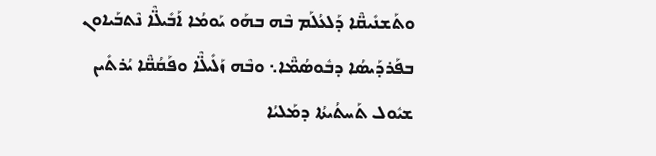ܘܬܰܫܢܺܝܩ̈ܶܐ ܕܰܠܥܳܠܰܡ ܒܶܗ ܒܗܰܘ ܝܰܘܡܳܐ ܐܰܒܺܝܠ̈ܶܐ ܢܶܬܒܰܝܐܘܢ ܒܦܰܪܕܰܝܣܳܐ ܕܒܽܘܣܳܡ̈ܶܐ܆ ܘܒܶܗ ܙܰܠܺܝܠ̈ܶܐ ܘܦܰܩܳܩ̈ܶܐ ܝܳܪܬܺܝܢ ܫܝܽܘܠ ܬܰܚܬܳܝܬܳܐ ܕܡܰܠܝܳܐ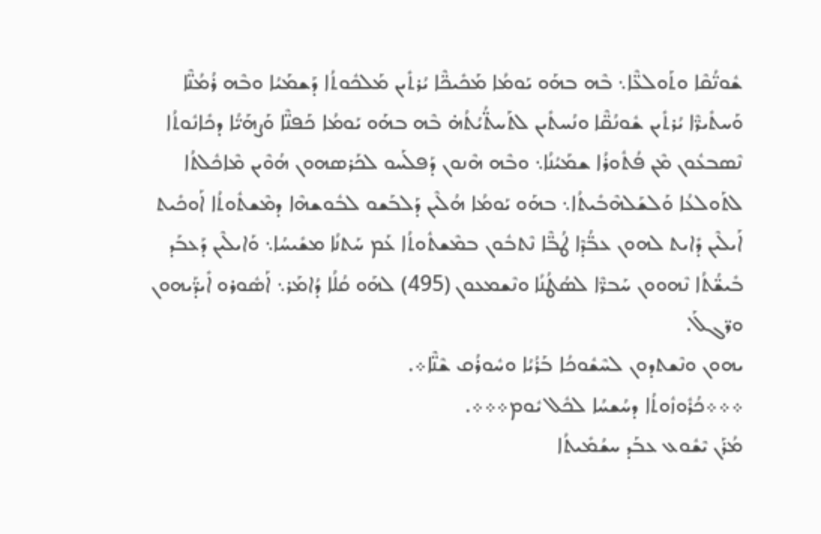ܫܽܘܢ̈ܳܩܶܐ ܘܬܰܘܠܥ̈ܶܐ܆ ܒܶܗ ܒܗܰܘ ܝܰܘܡܳܐ ܡܰܟܺܝܟ̈ܶܐ ܝܳܪܬܺܝܢ ܡܰܠܟܽܘܬܳܐ ܕܰܫܡܰܝܳܐ ܘܒܶܗ ܪܳܡܳܢ̈ܶܐ ܘܰܚܬܺܝܪ̈ܶܐ ܝܳܪܬܺܝܢ ܫܽܘܢܳܩ̈ܶܐ ܘܢܳܚܬܺܝܢ ܠܬܰܚܬ̈ܳܝܳܬܳܗ̇ ܒܶܗ ܒܗܰܘ ܝܰܘܡܳܐ ܟܰܦܢ̈ܶܐ ܘܰܨܗܰܝ̈ܳܐ ܕܟܺܐܢܽܘܬܳܐ ܢܶܣܒܥܽܘܢ ܡܶܢ ܦܳܬܽܘܪܳܐ ܫܡܰܝܳܢܳܐ܆ ܘܒܶܗ ܗܶܢܘܢ ܕܰܦܠܰܚܘ ܠܟܰܪܣܗܘܢ ܗܳܘܶܝܢ ܡܶܐܟܽܠܬܳܐ ܠܬܰܘܠܥܳܐ ܘܰܠܫܰܠܗܶܒܺܝܬܳܐ܆ ܒܗܰܘ ܝܰܘܡܳܐ ܗܳܠܶܝܢ ܕܰܠܒܰܫܘ ܠܒܽܘܫܗܶܐ ܕܡܶܫܬܽܘܬܳܐ ܐܰܘܟܺܝܬ ܐܰܝܠܶܝܢ ܕܺܐܝܬ ܠܗܘܢ ܥܒ̈ܳܕܶܐ ܛܳܒ̈ܶܐ ܢܶܬܒܽܘܢ ܒܡܶܫܬܽܘܬܳܐ ܥܰܡ ܚܰܬܢܳܐ ܡܫܺܝܚܳܐ܆ ܘܰܐܝܠܶܝܢ ܕܰܥܒܰܕ ܒܺܝܫ̈ܳܬܳܐ ܢܶܗܘܘܢ ܚܰܒܪ̈ܶܐ ܠܣܳܛܳܢܳܐ ܘܢܶܫܡܥܘܢ (495) ܠܗܰܘ ܩܳܠܳܐ ܕܳܐܡܰܪ܆ ܐܰܣܽܘܪܘ ܐܺܝܕ̈ܰܝܗܘܢ ܘܪ̈ܓܠܰ.
ܝܗܘܢ ܘܢܶܫܬܕܘܢ ܠܚܶܫܽܘܟܳܐ ܒܰܪܳܝܳܐ ܘܚܽܘܪܳܩ ܫܶܢ̈ܶܐ܀.
܀܀܀ܟܳܪܽܘܙܽܘܬܳܐ ܕܚܳܫܚܳܐ ܠܟܽܠ ܝܽܘܡ܀܀܀.
ܡܳܪܰܢ ܝܶܫܽܘܥ ܥܒܰܕ ܚܫܳܡܺܝܬܳܐ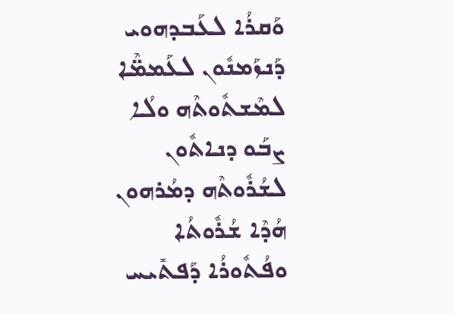ܘܰܩܪܳܐ ܠܥܰܒܕܗܘܝ ܕܰܢܙܰܡܢܽܘܢ ܠܥܰܡܡ̈ܶܐ ܠܡܶܫܬܽܘܬܶܗ ܘܠܳܐ ܨܒܰܘ ܕܢܐܬܽܘܢ ܠܫܳܪܽܘܬܶܗ ܕܡܳܪܗܘܢ ܗܳܕܶܐ ܫܳܪܽܘܬܳܐ ܘܦܳܬܽܘܪܳܐ ܕܰܦܬܺܝܚ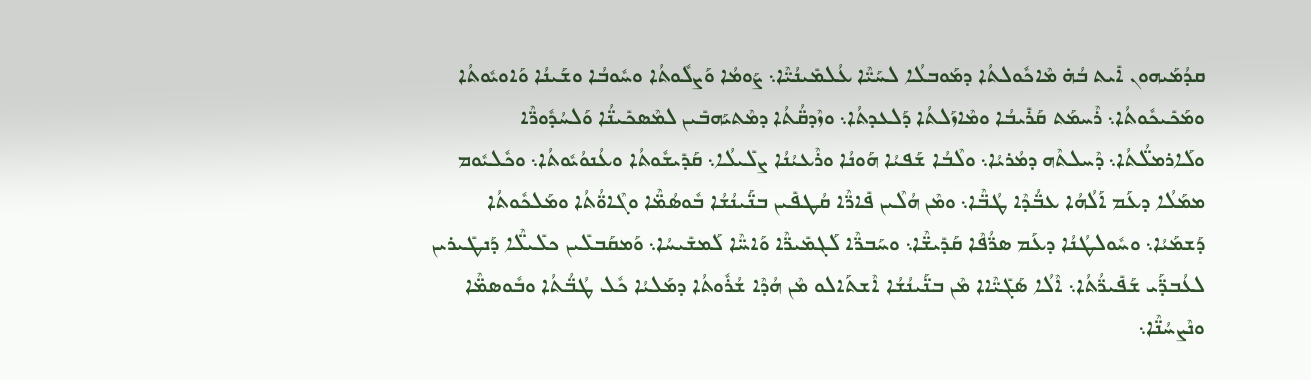ܩܕܳܡܰܝܗܘܢ ܐܺܝܬ ܒܳܗ̇ ܡܶܐܟܽܘܠܬܳܐ ܕܡܰܘܒܠܳܐ ܠܚܰܝ̈ܶܐ ܥܳܠܡܺܝܢܳܝ̈ܶܐ܆ ܨܰܘܡܳܐ ܘܰܨܠܽܘܬܳܐ ܘܚܽܘܒܳܐ ܘܫܰܝܢܳܐ ܘܰܐܘܝܽܘܬܳܐ ܘܡܰܟܺܝܟܽܘܬܳܐ܆ ܪܶܚܡܰܬ ܩܰܪܺܝܒܳܐ ܘܡܶܐܙܰܠܬܳܐ ܕܰܠܥܕܬܳܐ܆ ܘܙܶܕܩ̈ܳܬܳܐ ܕܡܶܬܝܰܗܒܺܝܢ ܠܡܶܣܟܺܝܢ̈ܳܐ ܘܰܠܚܳܕܽܘܪ̈ܶܐ ܘܠܰܐܪܡܠ̈ܳܬܳܐ܆ ܕܶܚܠܬܶܗ ܕܡܳܪܝܳܐ܆ ܘܠܶܒܳܐ ܫܰܦܝܳܐ ܗܰܘܢܳܐ ܘܪܶܥܝܳܢܳܐ ܨܠܺܝܠܳܐ܆ ܩܰܕܺܝܫܽܘܬܳܐ ܘܥܳܢܘܳܝܽܘܬܳܐ܆ ܘܟܽܠܝܽܘܡ ܡܡܰܠܳܐ ܕܥܰܡ ܐܰܠܳܗܳܐ ܥܒ̈ܳܕܶܐ ܛܳܒ̈ܶܐ܆ ܘܡܶܢ ܗܳܠܶܝܢ ܦܺܐܪ̈ܶܐ ܩܳܛܦܺܝܢ ܒܢ̈ܰܝܢܳܫܳܐ ܒܽܘܣܳܡ̈ܶܐ ܘܓܶܐܘ̈ܳܬܳܐ ܘܡܰܠܟܽܘܬܳܐ ܕܰܫܡܰܝܳܐ܆ ܘܚܽܘܠܛܳܢܳܐ ܕܥܰܡ ܣܪ̈ܳܦܶܐ ܩܰܕܺܝܫ̈ܶܐ܆ ܘܚܰܒܪ̈ܶܐ ܠܰܓܡܺܝܪ̈ܶܐ ܘܰܐܚ̈ܶܐ ܠܰܡܫܺܝܚܳܐ܆ ܘܰܡܩܰܒܠܺܝܢ ܟܠܺܝܠ̈ܶܐ ܕܰܢܛܺܝܪܝܢ ܠܥܳܒܕ̈ܰܝ ܫܰܦܺܝܪ̈ܳܬܳܐ܆ ܐܶܠܳܐ ܣܰܓܺܝ̈ܶܐܐ ܡܶܢ ܒܢ̈ܰܝܢܳܫܳܐ ܐܶܫܬܰܐܠܘ ܡܶܢ ܗܳܕܶܐ ܫܳܪܽܘܬܳܐ ܕܡܰܠܝܳܐ ܟܽܠ ܛܳܒ̈ܳܬܳܐ ܘܒܽܘܣܡ̈ܶܐ ܘܢܶܨܚܳܢ̈ܶܐ܆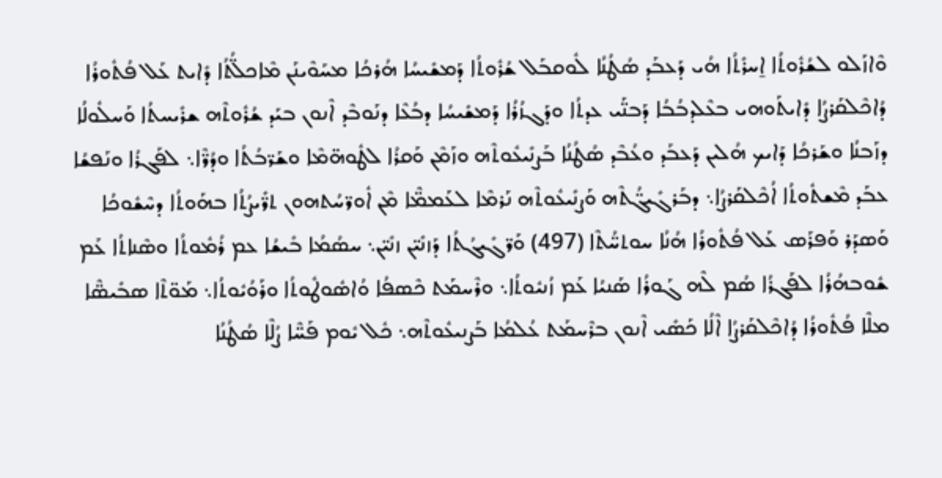ܘܶܐܙܰܠܘ ܠܫܳܪܽܘܬܳܐ ܐ̱ܚܪܺܬܳܐ ܗܳܝ ܕܰܥܒܰܕ ܣܳܛܳܢܳܐ ܠܽܘܩܒܰܠ ܫܳܪܽܘܬܳܐ ܕܰܡܫܺܝܚܳܐ ܗܳܪܟܳܐ ܡܚܰܘܶܝܢܰܢ ܡܶܐܟܠ̈ܳܬܳܐ ܕܺܐܝܬ ܥܰܠ ܦܳܬܽܘܪܳܐ ܕܳܐܟܶܠܩܰܪܨܳܐ ܕܺܐܝܬܰܘܗܝ ܒܥܶܠܕܒܳܒܳܐ ܕܰܒܢ̈ܰܝ ܥܕܬܳܐ ܘܕܰܓܙܳܪܳܐ ܕܰܡܫܺܝܚܳܐ ܕܒܳܥܶܐ ܕܢܰܘܒܶܕ ܐܶܢܘܢ ܒܝܰܕ ܫܳܪܽܘܬܶܗ ܫܪܺܝܚܬܳܐ ܘܰܚܠܽܘܠܳܐ ܕܙܰܒܢܳܐ ܘܫܰܪܟܳܐ ܕܰܐܝܟ ܗܳܠܝܢ ܕܰܥܒܰܕ ܘܥܳܒܶܕ ܣܳܛܳܢܳܐ ܒܰܨܢܺܝܥܽܘܬܶܗ ܘܙܰܡܶܢ ܘܰܩܪܳܐ ܠܛܽܘܗ̈ܡܶܐ ܘܫܰܪ̈ܒܳܬܳܐ ܘܕܳܪ̈ܶܐ܆ ܠܦܰܓܪܳܐ ܘܢܰܦܫܳܐ ܥܒܰܕ ܡܶܫܬܽܘܬܳܐ ܐܳܟܶܠܩܰܪܨܳܐ܆ ܕܒܰܪܓܺܝܓ̈ܳܬܶܗ ܘܰܨܢܺܝܥܽܘܬܶܗ ܢܰܪܡܶܐ ܠܥܰܡܡ̈ܶܐ ܡܶܢ ܐܽܘܪ̈ܚܳܬܗܘܢ ܬܪ̈ܺܝܨܳܬܳܐ ܒܗܰܘܬܳܐ ܕܚܶܫܽܘܟܳܐ ܘܰܣܕܰܪ ܘܰܦܪܰܣ ܥܰܠ ܦܳܬܽܘܪܳܐ ܗܳܢܳܐ ܚܘܬܚ̈ܳܬܶܐ (497) ܘܰܪ̈ܓܺܝܓܳܬܳܐ ܕܰܙܢܺܝ̈ܢ ܙܢܺܝ̈ܢ܆ ܚܣܳܡܳܐ ܒܺܝܫܳܐ ܥܡ ܪܳܡܽܘܬܳܐ ܘܣܶܢܐܬܳܐ ܥܰܡ ܫܽܘܒܗܳܪܳܐ ܠܦܰܓܪܳܐ ܣܳܡ ܠܶܗ ܓܰܘܪܳܐ ܣܰܢܝܳܐ ܥܰܡ ܙܳܢܝܽܘܬܳܐ܆ ܘܪܶܚܡܰܬ ܟܶܣܦܳܐ ܘܳܐܣܽܘܛܽܘܬܳܐ ܘܪܰܘܳܝܽܘܬܳܐ܆ ܡܰܘ̈ܬܶܐ ܣܒܺܝܣ̈ܶܐ ܡܠܶܐ ܦܳܬܽܘܪܳܐ ܕܳܐܟܶܠܩܰܪܨܳܐ ܐܶܠܳܐ ܟܰܣܺܝ ܐܶܢܘܢ ܒܪܶܚܡܰܬ ܥܳܠܡܳܐ ܒܰܨܢܝܥܽܘܬܶܗ܆ ܟܽܠ ܝܽܘܡ ܦܰܚ̈ܶܐ ܨܳܠܶܐ ܣܳܛܳܢܳܐ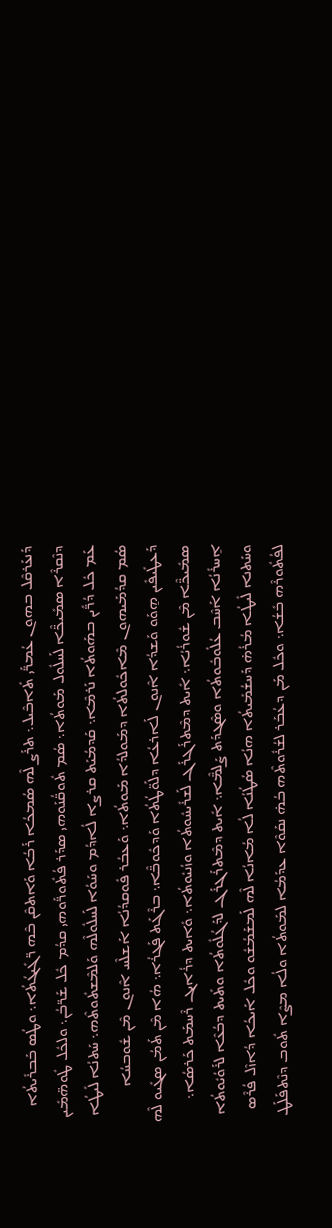ܕܰܢܥܰܪܩܶܠ ܒܗܘܢ ܥܳܡܪ̈ܰܝ ܬܺܐܒܶܝܠ܆ ܬܪܰܨ ܠܶܗ ܣܳܡܟܳܐ ܪܰܒܳܐ ܘܰܐܬܩܶܢ ܒܶܗ ܪ̈ܓܺܝܓܳܬܳܐ܆ ܘܛܳܣ ܒܰܒܪܺܝܬܳܐ ܕܢܶܩܪܶܐ ܣܡܺܝܟ̈ܶܐ ܠܰܚܠܽܘܠ ܡܰܘܬܳܐ܆ ܣܳܡ ܬܽܘܩ̈ܳܢܰܘܗܝ ܣܕܰܪ ܦܳܬܽܘܪ̈ܰܘܗܝ ܩܕܳܡ ܟܽܠ ܫܰܪ̈ܒܳܢ܆ ܘܠܟܽܠ ܛܽܘܗ̈ܡܺܝܢ ܥܰܡ ܟܽܠ ܕܳܪ̈ܺܝܢ ܒܗܰܘܬܳܐ ܢܰܪܡܶܐ܆ ܩܰܕܡܳܝܰܬ ܩܪܨܐ ܠܳܐܕܳܡ ܘܚܰܘܳܐ ܠܰܚܠܽܘܠܶܗ ܘܰܠܡܶܫܬܽܘܬܶܗ܆ ܚܰܬܢܳܐ ܠܺܝܛܳܐ ܣܳܡ ܩܕܳܡܰܝܗܘܢ ܡܶܐܟܽܘܠܬܳܐ ܕܡܰܘܠܕܳܐ ܡܰܘܬܳܐ܆ ܘܰܥܒܳܪ ܦܽܘܩܕܳܢܳܐ ܐܰܫܠܶܚ ܐܶܢܘܢ ܡܶܢ ܫܽܘܒܚܳܐ ܕܰܥܛܺܝܦܺܝܢ ܗ̱ܘܰܘ ܘܰܫܕܳܐ ܐܶܢܘܢ ܠܰܐܪܥܳܐ ܕܠܰܘ̈ܛܳܬܳܐ ܘܰܕܟܽܘܒ̈ܶܐ܆ ܒܪܶܓܰܬ ܦܰܓܪܳܐ܆ ܗܳܐ ܡܶܢ ܬܰܡܳܢ ܣܓܺܝܘ ܠܶܗ ܣܡܺܝܟ̈ܶܐ ܡܶܢ ܫܽܘܪܳܝܳܐ܆ ܐܺܝܬ ܕܡܶܬܪܰܓܪܰܓ ܠܰܫܪܺܝܚܽܘܬܳܐ ܘܙܳܢܝܽܘܬܳܐ܆ ܘܺܐܝܬ ܕܪܳܐܝܓ ܪܶܚܡܰܬ ܟܰܪܣܳܐ܆ ܐ̱ܚܪܺܢܳܐ ܐܰܚܶܒ ܥܳܠܽܘܒܽܘܬܳܐ ܘܣܶܓܕܰܬ ܨܰܠܡ̈ܶܐ܆ ܐܺܝܬ ܕܡܶܬܪܰܓܪܰܓ ܠܕܰܓܳܠܽܘܬܳܐ ܘܬܺܝܬ ܕܒܳܥܶܐ ܠܪܰܘܳܝܽܘܬܳܐ ܘܚܰܬܢܐ ܠܺܝܛܳܐ ܡܳܪܳܗ̇ ܕܰܚܫܳܡܺܝܬܳܐ ܗܢܳܐ ܣܳܛܳܢܳܐ ܠܳܐ ܡܳܐܢܳܐ ܠܶܗ ܠܰܡܫܰܡܳܫܽܘ ܘܟܽܠ ܐܰܝܟܳܐ ܕܳܐܙܶܠ ܦܳܪܶܣ ܠܦܳܬܽܘܪܶܗ ܒܺܫܳܐ܆ ܘܟܽܠ ܡܰܢ ܕܥܳܒܰܪ ܠܫܳܪܽܘܬܶܗ ܒܳܗ̇ ܢܩܰܘܶܐ ܥܕܰܡܳܐ ܠܡܰܘܬܳܐ ܘܠܳܐ ܡܨܶܐ ܬܽܘܒ ܕܢܶܬܦܰܠܰܛ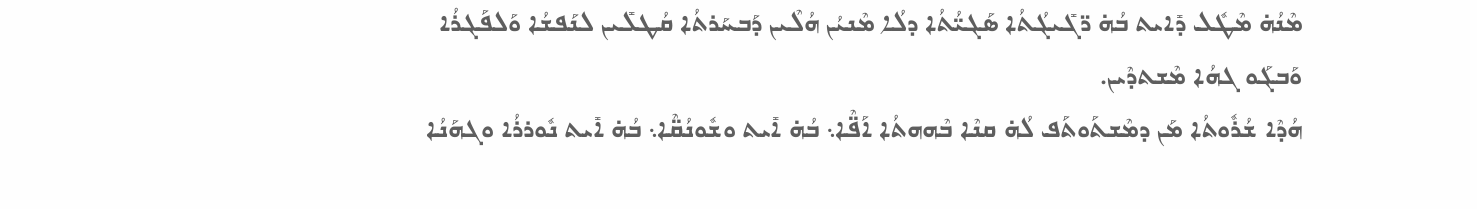ܡܶܢܳܗ̇ ܡܶܛܽܠ ܕܺܐܝܬ ܒܳܗ̇ ܪ̈ܓܺܝܓܳܬܳܐ ܣܰܓܝ̈ܳܬܳܐ ܕܠܳܐ ܡܶܢܝܳܢ ܗܳܠܶܝܢ ܕܰܒܚܰܪܬܳܐ ܩܳܛܠܺܝܢ ܠܢܰܦܫܳܐ ܘܰܠܦܰܓܪܳܐ ܘܰܒܓܰܘ ܓܗܳܐ ܡܶܫܬܕܶܝܢ.
ܗܳܕܶܐ ܫܳܪܽܘܬܳܐ ܡܰܢ ܕܡܶܫܬܰܘܬܰܦ ܠܳܗ̇ ܩܢܶܐ ܒܶܗܗܬܳܐ ܐܰܦ̈ܶܐ܆ ܒܳܗ̇ ܐܺܝܬ ܘܫܽܘܢܳܩ̈ܶܐ܆ ܒܳܗ̇ ܐܺܝܬ ܢܽܘܪܪܳܐ ܘܓܗܰܢܳܐ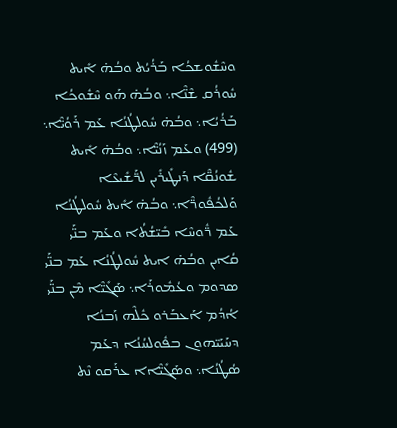ܘܚܶܫܽܘܫܟܳܐ ܒܰܪܳܝܳܬ ܘܒܳܗ̇ ܐܺܝܬ ܚܽܘܪܳܩ ܫܶܢ̈ܶܐ܆ ܘܒܳܗ̇ ܗܰܘ ܚܶܫܽܘܟܳܐ ܒܰܪܳܝܳܐ܆ ܘܒܳܗ̇ ܚܽܘܠܛܳܢܳܐ ܥܰܡ ܪܰܘܳܝ̈ܶܐ܆ (499) ܘܥܰܡ ܙܰܢܳܝ̈ܶܐ܆ ܘܒܳܗ̇ ܐܺܝܬ ܫܽܘܢܳܩ̈ܶܐ ܕܰܢܛܺܝܪܺܝܢ ܠܪ̈ܰܫܺܝܥܶܐ ܘܰܠܟܳܦܽܘܪ̈ܶܐ܆ ܘܒܳܗ̇ ܐܺܝܬ ܚܽܘܠܛܳܢܳܐ ܥܰܡ ܪ̈ܽܘܚܶܐ ܒܺܝ̈ܫܳܬܳܐ ܘܥܰܡ ܒܢ̈ܰܝ ܩܳܐܝܢ ܘܒܳܗ̇ ܐܝܬ ܚܽܘܠܛܳܢܳܐ ܥܰܡ ܒܢ̈ܰܝ ܣܕܘܡ ܘܥܳܡܽܘܪܰܐ܆ ܣܰܓܺܝ̈ܶܐ ܡܶܢ ܒܢ̈ܰܝ ܐܳܕܳܡ ܐܰܥܒܰܪܘ ܟܽܠܶܗ ܙܰܒܢܳܐ ܕܚܰܝܰܝ̈ܗܘܢ ܒܦܽܘܠܚܳܢܳܐ ܕܥܰܡ ܣܳܛܳܢܳܐ܆ ܘܣܰܓܺܝ̈ܶܐܐ ܥܪܰܩܘ ܢܶܬ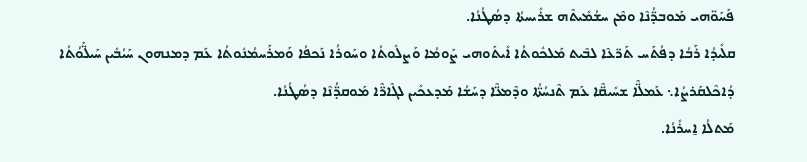ܦܰܚܰܘ̈ܗܝ ܡܰܘܒܕ̈ܳܢܶܐ ܘܡܶܢ ܚܫܳܡܺܝܬܶܗ ܫܪܺܝܚܬܳܐ ܕܣܳܛܳܢܳܐ.
ܩܠܺܝܕܳܐ ܪܰܒܳܐ ܕܦܳܬܰܚ ܬܰܪ̈ܥܶܐ ܠܒܶܝܬ ܡܰܠܟܽܘܬܳܐ ܐܺܝܬܰܘܗܝ ܨܰܘܡܳܐ ܘܰܨܠܽܘܬܳܐ ܘܚܰܘܪܳܐ ܢܰܟܦܳܐ ܘܰܡܪܰܚܡܳܢܽܘܬܳܐ ܥܰܡ ܕܡܢܗܘܢ ܚܰܝܳܒܺܝܢ ܚܰܝܠ̈ܰܘܳܬܳܐ ܕܳܐܟܶܠܩܰܪܨܳܐ܆ ܥܰܡܠ̈ܶܐ ܫܚܺܝܩ̈ܶܐ ܥܰܡ ܬܶܢܚܳܬ̈ܳܐ ܘܕܶܡܥ̈ܶܐ ܕܚܰܫܳܐ ܡܰܕܥܟܺܝܢ ܠܓܶܐܪ̈ܶܐ ܡܰܘܩܕ̈ܳܢܶܐ ܕܣܳܛܳܢܳܐ.
ܡܰܬܠܳܐ ܐ̱ܚܪܺܢܳܐ.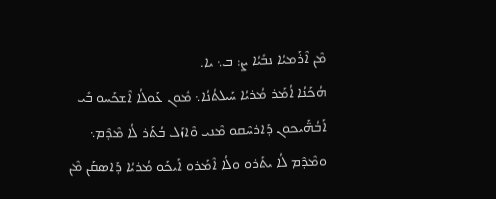ܡܶܢ ܐܶܪܰܡܝܳܐ ܢܒܺܝܳܐ ܨ: ܒ܆ ܝܐ.
ܗܳܟܰܢܳܐ ܐܳܡܰܪ ܡܳܪܝܳܐ ܚܰܝܠܬܳܢܳܐ܆ ܡܽܘܢ ܥܰܘܠܳܐ ܐܶܫܟܰܚܘ ܒܺܝ ܐܰܒܳܗ̈ܰܝܟܘܢ ܕܰܐܪܚܶܩܘ ܡܶܢܝ ܘܶܐܙܰܠ ܒܳܬܰܪ ܠܳܐ ܡܶܕܶܡ܆ ܘܡܶܕܶܡ ܠܳܐ ܝܬܰܪܘ ܘܠܳܐ ܐܶܡܰܪܘ ܐܰܝܟܰܘ ܡܳܪܝܳܐ ܕܰܐܣܩܰܢ ܡܶܢ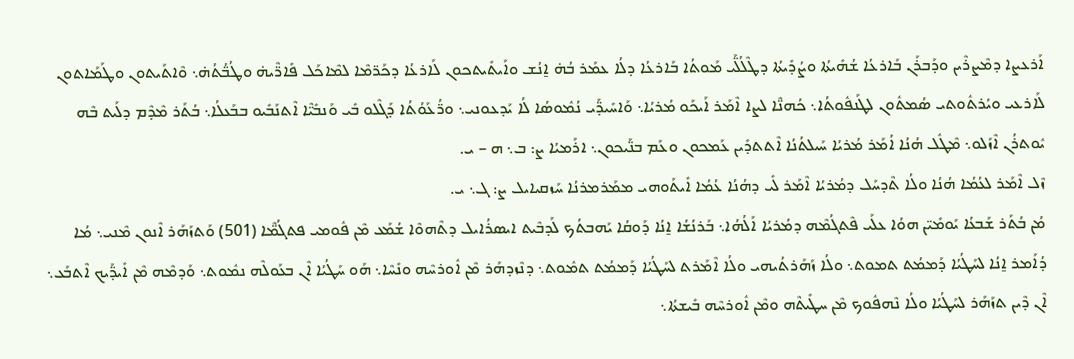ܐܰܪܥܨܐ ܕܡܶܨܪܶܝܢ ܘܕܰܒܪܰܢ ܒܰܐܪܥܳܐ ܫܳܗܺܝܬܳܐ ܘܨܳܕܺܝܬܳܐ ܕܛܶܠܳܠ̈ܰܝ ܡܰܘܬܳܐ ܒܰܐܪܥܳܐ ܕܠܳܐ ܥܡܰܪ ܒܳܗ̇ ܐ̱ܢܳܫ ܘܐܰܝܬܺܝܬܟܘܢ ܠܰܐܪܥܳܐ ܕܟܰܪ̈ܡܶܐ ܠܡܶܐܟܰܠ ܦܺܐܪ̈ܶܝܗ̇ ܘܛܳܒ̈ܳܬܳܗ̇܆ ܘܶܐܬܰܝܬܘܢ ܘܛܰܡܰܐܬܘܢ ܠܰܐܪܥܝ ܘܝܳܪܬܽܘܬܝ ܣܳܡܬܽܘܢ ܠܛܰܢܦܽܘܬܳܐ܆ ܟܳܗܢ̈ܶܐ ܠܨܐ ܐܶܡܰܪ ܐܰܝܟܰܘ ܡܳܪܝܳܐ܆ ܘܰܐܚܺܝܕ̈ܰܝ ܢܳܡܽܘܣܳܐ ܠܳܐ ܝܰܕܥܘܢܝ܆ ܘܪ̈ܳܥܰܘܳܬܳܐ ܕܰܓܶܠܘ ܒܺܝ ܘܰܢܒܺܝ̈ܶܐ ܐܶܬܢܰܒܺܝܘ ܒܒܰܥܠܳܐ܆ ܒܳܬܰܪ ܡܶܕܶܡ ܕܠܰܝܬ ܒܶܗ ܝܽܘܬܪܳܢ ܐܶܙܰܠܘ܆ ܡܶܛܽܠ ܗܳܢܳܐ ܐܳܡܰܪ ܡܳܪܝܳܐ ܚܰܝܠܬܳܢܳܐ ܐܶܬܬܕܺܝܢ ܥܰܡܟܘܢ ܘܥܰܡ ܒܢ̈ܰܝܟܘܢ܆ ܐܪܰܡܝܳܐ ܨ: ܒ܆ ܗ – ܝ.
ܙܶܠ ܐܶܡܰܪ ܠܥܳܡܳܐ ܗܳܢܳܐ ܘܠܳܐ ܬܶܕܚܰܠ ܕܡܳܪܝܳܐ ܐܶܡܰܪ ܠܺܝ ܕܗܳܢܳܐ ܥܳܡܳܐ ܐܺܝܬܰܘܗܝ ܡܡܰܪܡܪܢܳܐ ܚܰܙܩܝܐܝܠ ܨ: ܓ܆ ܝ.
ܡܳܢ ܒܳܬܰܪ ܫܰܒܥܳܐ ܝܰܘܡܺܝ̈ܢ ܗܘܳܐ ܥܠܰܝ ܦܶܬܓܳܡܶܗ ܕܡܳܪܝܳܐ ܐܰܠܳܗܳܐ܆ ܒܰܪܢܳܫܳܐ ܐ̱ܢܳܐ ܕܰܘܩܳܐ ܝܰܗܒܬܳܟ ܠܰܕܒܶܝܬ ܐܝܣܪܳܐܝܠ ܕܬܶܗܘܶܐ ܫܳܡܰܥ ܡܶܢ ܦܽܘܡܝ ܦܬܓܳܡ̈ܶܐ (501) ܘܰܬܙܰܗܰܪ ܐܶܢܘܢ ܡܶܢܝ܆ ܡܳܐ ܕܳܐܰܡܪ ܐ̱ܢܳܐ ܠܚܰܛܳܝܳܐ ܕܰܡܡܳܬ ܬܡܘܬ܆ ܘܠܳܐ ܙܰܗܰܪܬܳܝܗܝ ܘܠܳܐ ܐܶܡܰܪܬ ܠܚܰܛܳܝܳܐ ܕܰܡܡܳܬ ܬܡܽܘܬ܆ ܕܢܶܙܕܗܰܪ ܡܶܢ ܐܽܘܪܚܶܗ ܘܢܺܚܶܐ܆ ܗܰܘ ܚܰܛܳܝܳܐ ܐܶܢ ܒܥܰܘܠܶܗ ܢܡܽܘܬ܆ ܘܰܕܡܶܗ ܡܶܢ ܐܺܝܕ̈ܰܝܟ ܐܶܬܒܰܥ܆ ܐܶܢ ܕܶܝܢ ܬܙܰܗܰܪ ܠܚܰܛܳܝܳܐ ܘܠܳܐ ܢܶܗܦܽܘܟ ܡܶܢ ܚܛܺܝܬܶܗ ܘܡܶܢ ܐܽܘܪܚܶܗ ܒܺܝܫܬܳܐ܆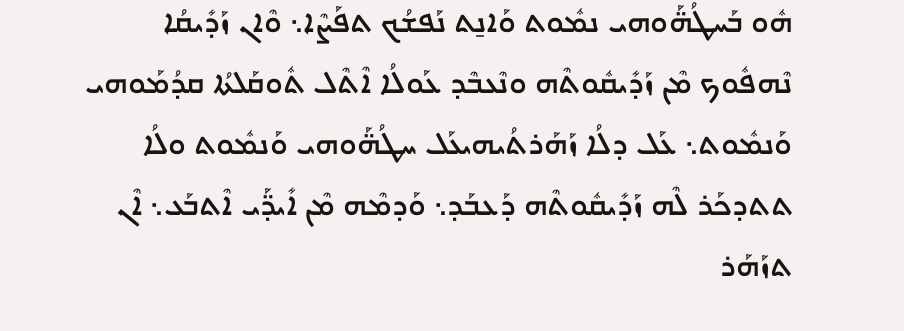ܗܽܘ ܒܰܚܛܳܗ̈ܰܘܗܝ ܢܡܽܘܬ ܘܰܐܢ̱ܬ ܢܰܦܫܳܟ ܬܦܰܨܶܐ܆ ܘܶܐܢ ܙܰܕܺܝܩܳܐ ܢܶܗܦܽܘܟ ܡܶܢ ܙܰܕܺܝܩܽܘܬܶܗ ܘܢܶܥܒܶܕ ܥܰܘܠܳܐ ܐܶܬܶܠ ܬܽܘܩܰܠܬܳܐ ܩܕܳܡܰܘܗܝ ܘܰܢܡܽܘܬ܆ ܥܰܠ ܕܠܳܐ ܙܰܗܰܪܬܳܝܗܝܥܰܠ ܚܛܳܗ̈ܰܘܗܝ ܘܰܢܡܽܘܬ ܘܠܳܐ ܬܬܕܟܰܪ ܠܶܗ ܙܰܕܺܝܩܽܘܬܶܗ ܕܰܥܒܰܕ܆ ܘܰܕܡܶܗ ܡܶܢ ܐܺܝܕ̈ܰܝ ܐܶܬܒܰܥ܆ ܐܶܢ ܬܙܰܗܰܪ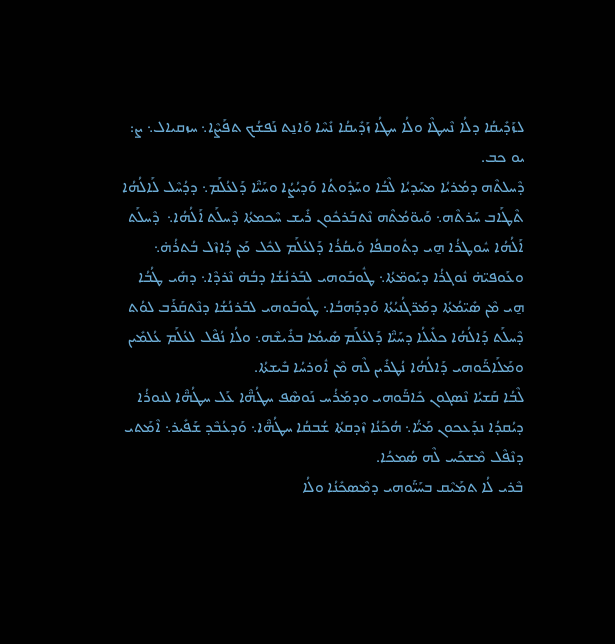ܠܙܰܕܺܝܩܳܐ ܕܠܳܐ ܢܶܚܛܶܐ ܘܠܳܐ ܚܛܳܐ ܙܰܕܺܝܩܳܐ ܢܺܚܶܐ ܘܰܐܢ̱ܬ ܢܰܦܫܳܟ ܬܦܰܨܶܐ܆ ܚܙܩܝܐܠ܆ ܨ: ܝܘ ܟܒ.
ܕܶܚܠܬܶܗ ܕܡܳܪܝܳܐ ܡܚܰܕܝܳܐ ܠܶܒܳܐ ܘܚܰܕܽܘܬܳܐ ܘܰܕܝܳܨܳܐ ܘܚܰܝ̈ܶܐ ܕܰܠܥܳܠܰܡ܆ ܕܕܳܚܶܠ ܠܰܐܠܳܗܳܐ ܬܶܛܰܐܒ ܚܰܪܬܶܗ܆ ܘܰܝܘ̈ܡܳܬܶܗ ܢܶܬܒܰܪܟܽܘܢ ܪܺܝܫ ܚܶܟܡܬܳܐ ܕܶܚܠܰܬ ܐܰܠܳܗܳܐ܆  ܕܶܚܠܰܬ ܐܰܠܳܗܳܐ ܚܽܘܛܪܳܐ ܗ̱ܝ ܕܬܽܘܩܦܳܐ ܘܺܝܩܳܪܳܐ ܕܰܠܥܳܠܰܡ ܠܟܽܠ ܡܰܢ ܕܳܐܙܶܠ ܒܳܬܪܳܗ̇܆ ܘܥܰܘܦܝ̈ܗ̇ ܢܽܘܓܪܳܐ ܕܝܰܘܡ̈ܬܳܐ܆ ܛܽܘܒܰܘܗܝ ܠܒܰܪܢܳܫܳܐ ܕܒܳܗ̇ ܢܶܪܕܶܐ܆ ܕܗܺܝ ܛܳܒܳܐ ܗ̱ܝ ܡܶܢ ܣܺܝ̈ܡܳܬܳܐ ܕܡܰܪ̈ܓܳܢܝܳܬܳܐ ܘܰܕܕܰܗܒܳܐ܆ ܛܽܘܒܰܘܗܝ ܠܒܰܪܢܳܫܳܐ ܕܢܶܬܩܰܪܰܒ ܠܘܳܬ ܕܶܚܠܰܬ ܕܰܐܠܳܗܳܐ ܟܠܺܝܠܳܐ ܕܚܰܝ̈ܶܐ ܕܰܠܥܳܠܰܡ ܣܺܝܡܳܐ ܒܪܺܝܫܶܗ܆ ܘܠܳܐ ܢܳܦܶܠ ܠܥܳܠܰܡ ܥܳܠܡܺܝܢ ܘܡܰܠܰܐܟ̈ܰܘܗܝ ܕܰܐܠܳܗܳܐ ܢܳܛܪܺܝܢ ܠܶܗ ܡܶܢ ܐܽܘܪܚܳܐ ܒܺܝܫܬܳܐ.
ܠܶܒܳܐ ܩܰܫܝܳܐ ܢܶܣܓܘܢ ܟܺܐܒ̈ܰܘܗܝ ܘܕܡܰܪܳܚ ܢܰܘܣܶܦ ܚܛܳܗ̈ܶܐ ܥܰܠ ܚܛܳܗ̈ܶܐ ܠܢܘܪܳܐ ܕܝܳܩܕܳܐ ܢܕܰܥܟܘܢ ܡܰܝ̈ܳܐ܆ ܗܳܟܰܢܳܐ ܙܶܕܩܬܳܐ ܫܳܒܩܳܐ ܚܛܳܗ̈ܶܐ܆ ܘܰܕܥܳܒܶܕ ܫܰܦܺܝܪ܆ ܐܶܡܰܬܝ ܕܢܶܦܶܠ ܡܶܫܟܰܚ ܠܶܗ ܣܳܡܟܳܐ.
ܒܶܪܝ ܠܳܐ ܬܡܰܝܶܩ ܒܚܰܝ̈ܰܘܗܝ ܕܡܶܣܟܺܢܳܐ ܘܠܳܐ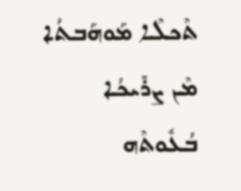ܬܶܟܠܶܐ ܡܰܘܗܰܒܬܳܐ ܡܶܢ ܨܪܺܝܟܳܐ ܒܳܥܽܘܬܶܗ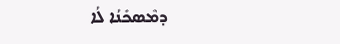ܕܡܶܣܟܺܢܳܐ ܠܳܐ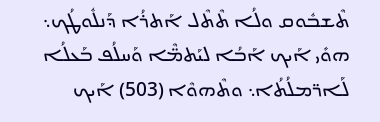ܬܶܫܒܽܘܩ ܘܠܳܐ ܬܶܬܶܠ ܐܰܬܪܳܐ ܕܰܢܠܽܘܛܳܟ܆ ܗܘܺܝ ܐܰܝܟ ܐܰܒܳܐ ܠܝܰܬܡ̈ܶܐ ܘܰܚܠܳܦ ܒܰܥܠܳܐ ܠܰܐܪ̈ܡܠܳܬܳܐ܆ ܘܬܶܗܘܶܐ (503) ܐܰܝܟ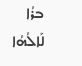ܒܪܳܐ ܠܰܐܠܳܗܳܐ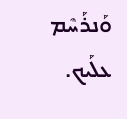ܘܰܢܪܰܚܶܡ ܥܠܰܝܟ.